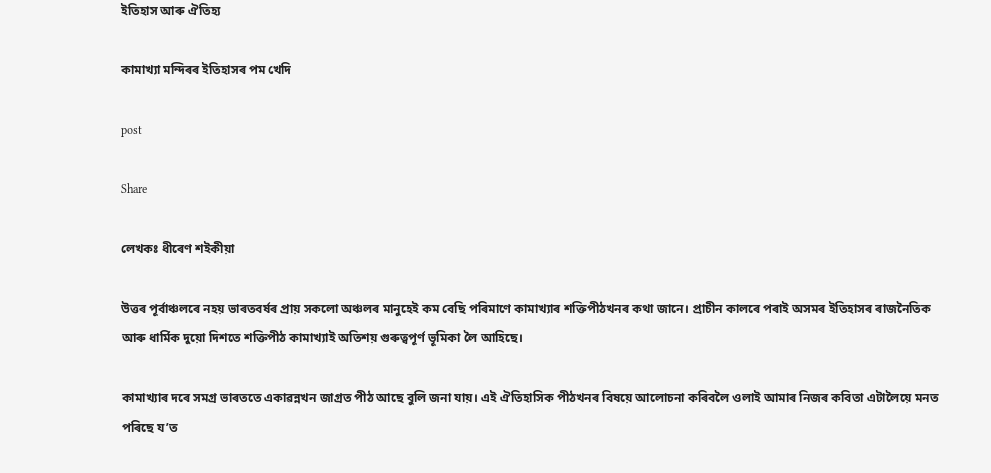ইতিহাস আৰু ঐতিহ্য

কামাখ্যা মন্দিৰৰ ইতিহাসৰ পম খেদি

post

Share

লেখকঃ ধীৰেণ শইকীয়া

উত্তৰ পূৰ্বাঞ্চলৰে নহয় ভাৰতবৰ্ষৰ প্ৰায় সকলো অঞ্চলৰ মানুহেই কম বেছি পৰিমাণে কামাখ্যাৰ শক্তিপীঠখনৰ কথা জানে। প্ৰাচীন কালৰে পৰাই অসমৰ ইতিহাসৰ ৰাজনৈতিক আৰু ধাৰ্মিক দুয়ো দিশতে শক্তিপীঠ কামাখ্যাই অতিশয় গুৰুত্বপূৰ্ণ ভূমিকা লৈ আহিছে।

কামাখ্যাৰ দৰে সমগ্ৰ ভাৰততে একাৱন্নখন জাগ্ৰত পীঠ আছে বুলি জনা যায়। এই ঐতিহাসিক পীঠখনৰ বিষয়ে আলোচনা কৰিবলৈ ওলাই আমাৰ নিজৰ কবিতা এটালৈয়ে মনত পৰিছে য’ত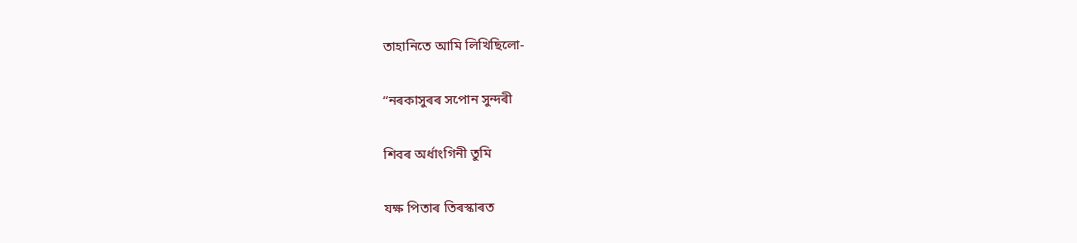তাহানিতে আমি লিখিছিলো-

“নৰকাসুৰৰ সপোন সুন্দৰী

শিবৰ অৰ্ধাংগিনী তুমি

যক্ষ পিতাৰ তিৰস্কাৰত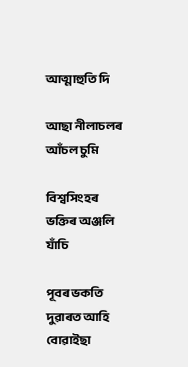আত্মাহুতি দি

আছা নীলাচলৰ আঁচল চুমি

বিশ্বসিংহৰ ভক্তিৰ অঞ্জলি যাঁচি

পূবৰ ভকতি দুৱাৰত আহি বোৱাইছা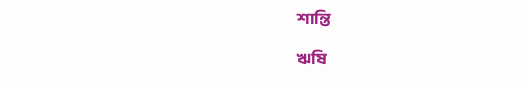শান্তি

ঋষি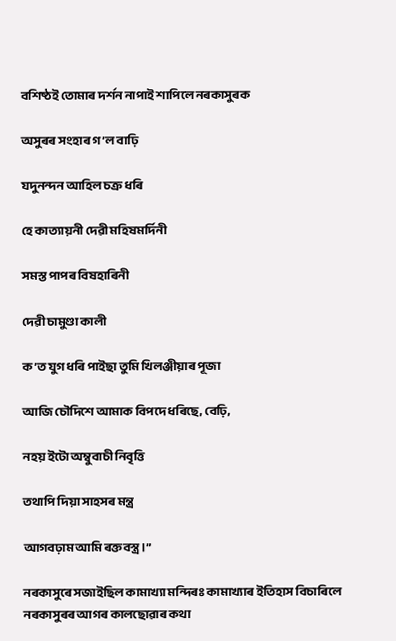বশিষ্ঠই তোমাৰ দৰ্শন নাপাই শাপিলে নৰকাসুৰক

অসুৰৰ সংহাৰ গ’ল বাঢ়ি

যদুনন্দন আহিল চক্ৰ ধৰি

হে কাত্যায়নী দেৱী মহিষমৰ্দিনী

সমস্ত পাপৰ বিষহাৰিনী

দেৱী চামুণ্ডা কালী

ক’ত যুগ ধৰি পাইছা তুমি খিলঞ্জীয়াৰ পূজা

আজি চৌদিশে আমাক বিপদে ধৰিছে, বেঢ়ি,

নহয় ইটো অম্বুবাচী নিবৃত্তি

তথাপি দিয়া সাহসৰ মন্ত্ৰ

আগবঢ়াম আমি ৰক্তবস্ত্ৰ।”

নৰকাসুৰে সজাইছিল কামাখ্যা মন্দিৰঃ কামাখ্যাৰ ইতিহাস বিচাৰিলে নৰকাসুৰৰ আগৰ কালছোৱাৰ কথা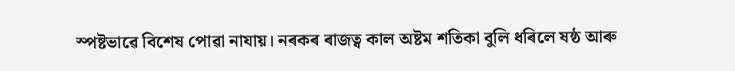স্পষ্টভাৱে বিশেষ পোৱা নাযায়। নৰকৰ ৰাজত্ব কাল অষ্টম শতিকা বুলি ধৰিলে ষষ্ঠ আৰু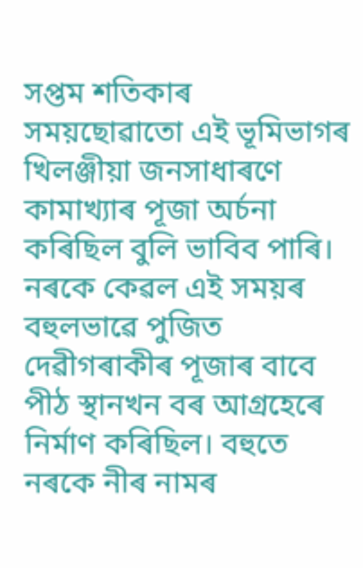সপ্তম শতিকাৰ সময়ছোৱাতো এই ভূমিভাগৰ খিলঞ্জীয়া জনসাধাৰণে কামাখ্যাৰ পূজা অৰ্চনা কৰিছিল বুলি ভাবিব পাৰি। নৰকে কেৱল এই সময়ৰ বহুলভাৱে পুজিত দেৱীগৰাকীৰ পূজাৰ বাবে পীঠ স্থানখন বৰ আগ্ৰহেৰে নিৰ্মাণ কৰিছিল। বহুতে নৰকে নীৰ নামৰ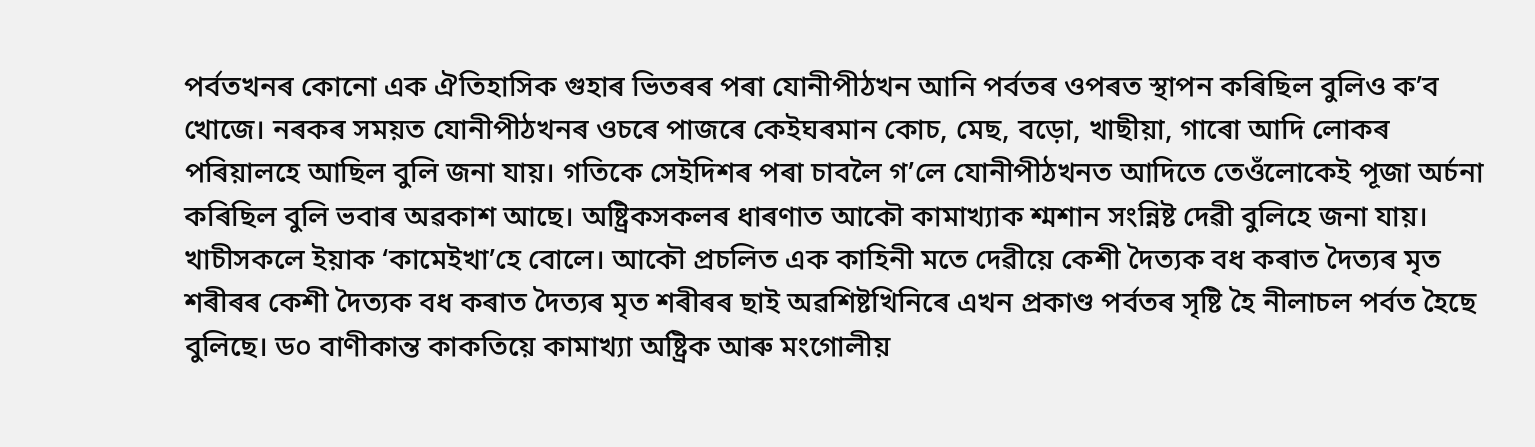পৰ্বতখনৰ কোনো এক ঐতিহাসিক গুহাৰ ভিতৰৰ পৰা যোনীপীঠখন আনি পৰ্বতৰ ওপৰত স্থাপন কৰিছিল বুলিও ক’ব খোজে। নৰকৰ সময়ত যোনীপীঠখনৰ ওচৰে পাজৰে কেইঘৰমান কোচ, মেছ, বড়ো, খাছীয়া, গাৰো আদি লোকৰ পৰিয়ালহে আছিল বুলি জনা যায়। গতিকে সেইদিশৰ পৰা চাবলৈ গ’লে যোনীপীঠখনত আদিতে তেওঁলোকেই পূজা অৰ্চনা কৰিছিল বুলি ভবাৰ অৱকাশ আছে। অষ্ট্ৰিকসকলৰ ধাৰণাত আকৌ কামাখ্যাক শ্মশান সংন্নিষ্ট দেৱী বুলিহে জনা যায়। খাচীসকলে ইয়াক ‘কামেইখা’হে বোলে। আকৌ প্ৰচলিত এক কাহিনী মতে দেৱীয়ে কেশী দৈত্যক বধ কৰাত দৈত্যৰ মৃত শৰীৰৰ কেশী দৈত্যক বধ কৰাত দৈত্যৰ মৃত শৰীৰৰ ছাই অৱশিষ্টখিনিৰে এখন প্ৰকাণ্ড পৰ্বতৰ সৃষ্টি হৈ নীলাচল পৰ্বত হৈছে বুলিছে। ড০ বাণীকান্ত কাকতিয়ে কামাখ্যা অষ্ট্ৰিক আৰু মংগোলীয়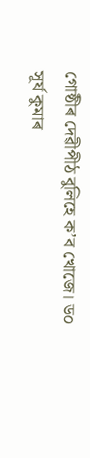গোষ্ঠীৰ দেৱীপীঠ বুলিহে ক’ব খোজে। ড০ সূৰ্য কুমাৰ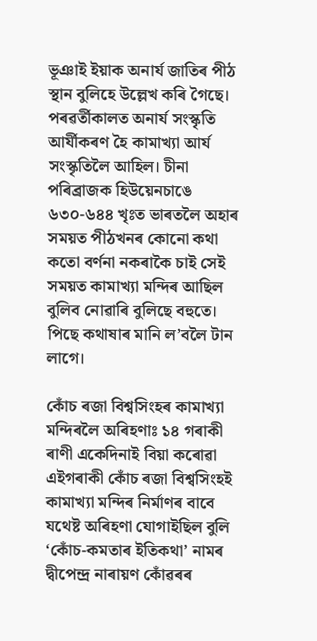ভূঞাই ইয়াক অনাৰ্য জাতিৰ পীঠ স্থান বুলিহে উল্লেখ কৰি গৈছে। পৰৱৰ্তীকালত অনাৰ্য সংস্কৃতি আৰ্যীকৰণ হৈ কামাখ্যা আৰ্য সংস্কৃতিলৈ আহিল। চীনা পৰিব্ৰাজক হিউয়েনচাঙে ৬৩০-৬৪৪ খৃঃত ভাৰতলৈ অহাৰ সময়ত পীঠখনৰ কোনো কথা কতো বৰ্ণনা নকৰাকৈ চাই সেই সময়ত কামাখ্যা মন্দিৰ আছিল বুলিব নোৱাৰি বুলিছে বহুতে। পিছে কথাষাৰ মানি ল’বলৈ টান লাগে।

কোঁচ ৰজা বিশ্বসিংহৰ কামাখ্যা মন্দিৰলৈ অৰিহণাঃ ১৪ গৰাকী ৰাণী একেদিনাই বিয়া কৰোৱা এইগৰাকী কোঁচ ৰজা বিশ্বসিংহই কামাখ্যা মন্দিৰ নিৰ্মাণৰ বাবে যথেষ্ট অৰিহণা যোগাইছিল বুলি ‘কোঁচ-কমতাৰ ইতিকথা’ নামৰ দ্বীপেন্দ্ৰ নাৰায়ণ কোঁৱৰৰ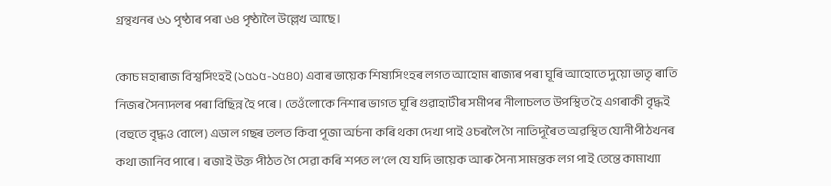গ্ৰন্থখনৰ ৬১ পৃষ্ঠাৰ পৰা ৬৪ পৃষ্ঠালৈ উল্লেখ আছে।

কোচ মহাৰাজ বিশ্বসিংহই (১৫১৫-১৫৪০) এবাৰ ভায়েক শিষ্যসিংহৰ লগত আহোম ৰাজ্যৰ পৰা ঘূৰি আহোতে দুয়ো ভাতৃ ৰাতি নিজৰ সৈন্যদলৰ পৰা বিছিন্ন হৈ পৰে। তেওঁলোকে নিশাৰ ভাগত ঘূৰি গুৱাহাটীৰ সমীপৰ নীলাচলত উপস্থিত হৈ এগৰাকী বৃদ্ধই (বহুতে বৃদ্ধও বোলে) এডাল গছৰ তলত কিবা পূজা অৰ্চনা কৰি থকা দেখা পাই ওচৰলৈ গৈ নাতিদূৰৈত অৱস্থিত যোনীপীঠখনৰ কথা জানিব পাৰে। ৰজাই উক্ত পীঠত গৈ সেৱা কৰি শপত ল’লে যে যদি ভায়েক আৰু সৈন্য সামন্তক লগ পাই তেন্তে কামাখ্যা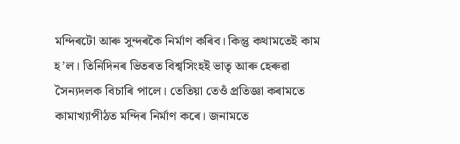মন্দিৰটো আৰু সুন্দৰকৈ নিৰ্মাণ কৰিব। কিন্তু কথামতেই কাম হ’ল। তিনিদিনৰ ভিতৰত বিশ্বসিংহই ভাতৃ আৰু হেৰুৱা সৈন্যদলক বিচাৰি পালে। তেতিয়া তেওঁ প্ৰতিজ্ঞা কৰামতে কামাখ্যাপীঠত মন্দিৰ নিৰ্মাণ কৰে। জনামতে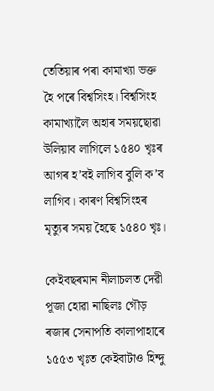তেতিয়াৰ পৰা কামাখ্যা ভক্ত হৈ পৰে বিশ্বসিংহ। বিশ্বসিংহ কামাখ্যালৈ অহাৰ সময়ছোৱা উলিয়াব লাগিলে ১৫৪০ খৃঃৰ আগৰ হ’বই লাগিব বুলি ক’ব লাগিব। কাৰণ বিশ্বসিংহৰ মৃত্যুৰ সময় হৈছে ১৫৪০ খৃঃ।

কেইবছৰমান নীলাচলত দেৱী পূজা হোৱা নাছিলঃ গৌড় ৰজাৰ সেনাপতি কালাপাহাৰে ১৫৫৩ খৃঃত কেইবাটাও হিন্দু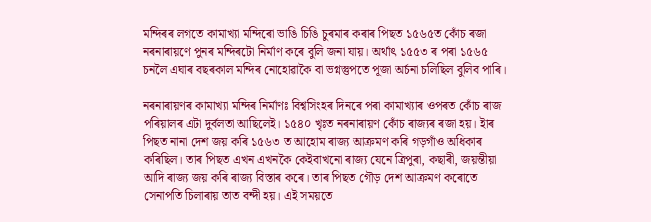মন্দিৰৰ লগতে কামাখ্যা মন্দিৰো ভাঙি চিঙি চুৰমাৰ কৰাৰ পিছত ১৫৬৫ত কোঁচ ৰজা নৰনাৰায়ণে পুনৰ মন্দিৰটো নিৰ্মাণ কৰে বুলি জনা যায়। অৰ্থাৎ ১৫৫৩ ৰ পৰা ১৫৬৫ চনলৈ এঘাৰ বছৰকাল মন্দিৰ নোহোৱাকৈ বা ভগ্নস্তুপতে পূজা অৰ্চনা চলিছিল বুলিব পাৰি।

নৰনাৰায়ণৰ কামাখ্যা মন্দিৰ নিৰ্মাণঃ বিশ্বসিংহৰ দিনৰে পৰা কামাখ্যাৰ ওপৰত কোঁচ ৰাজ পৰিয়ালৰ এটা দুৰ্বলতা আছিলেই। ১৫৪০ খৃঃত নৰনাৰায়ণ কোঁচ ৰাজ্যৰ ৰজা হয়। ইাৰ পিছত নানা দেশ জয় কৰি ১৫৬৩ ত আহোম ৰাজ্য আক্ৰমণ কৰি গড়গাঁও অধিকাৰ কৰিছিল। তাৰ পিছত এখন এখনকৈ কেইবাখনো ৰাজ্য যেনে ত্ৰিপুৰা, কছাৰী, জয়ন্তীয়া আদি ৰাজ্য জয় কৰি ৰাজ্য বিস্তাৰ কৰে। তাৰ পিছত গৌড় দেশ আক্ৰমণ কৰোতে সেনাপতি চিলাৰায় তাত বন্দী হয়। এই সময়তে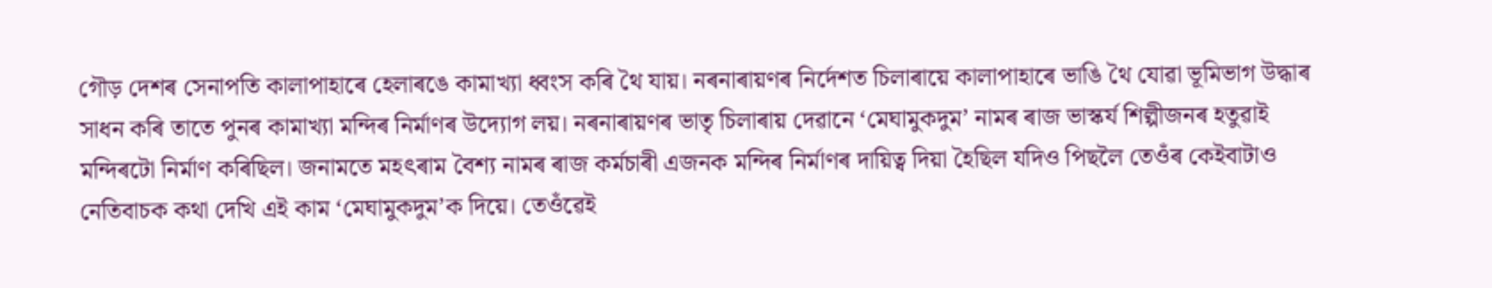গৌড় দেশৰ সেনাপতি কালাপাহাৰে হেলাৰঙে কামাখ্যা ধ্বংস কৰি থৈ যায়। নৰনাৰায়ণৰ নিৰ্দেশত চিলাৰায়ে কালাপাহাৰে ভাঙি থৈ যোৱা ভূমিভাগ উদ্ধাৰ সাধন কৰি তাতে পুনৰ কামাখ্যা মন্দিৰ নিৰ্মাণৰ উদ্যোগ লয়। নৰনাৰায়ণৰ ভাতৃ চিলাৰায় দেৱানে ‘মেঘামুকদুম’ নামৰ ৰাজ ভাস্কৰ্য শিল্পীজনৰ হতুৱাই মন্দিৰটো নিৰ্মাণ কৰিছিল। জনামতে মহৎৰাম বৈশ্য নামৰ ৰাজ কৰ্মচাৰী এজনক মন্দিৰ নিৰ্মাণৰ দায়িত্ব দিয়া হৈছিল যদিও পিছলৈ তেওঁৰ কেইবাটাও নেতিবাচক কথা দেখি এই কাম ‘মেঘামুকদুম’ক দিয়ে। তেওঁৱেই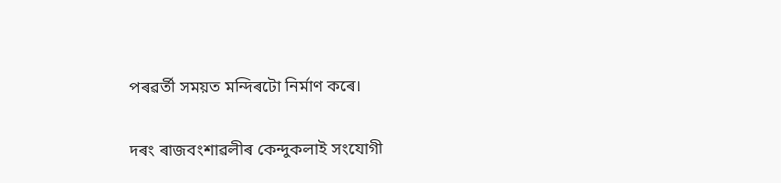পৰৱৰ্তী সময়ত মন্দিৰটো নিৰ্মাণ কৰে।

দৰং ৰাজবংশাৱলীৰ কেন্দুকলাই সংযোগী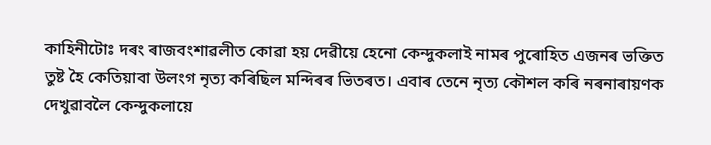কাহিনীটোঃ দৰং ৰাজবংশাৱলীত কোৱা হয় দেৱীয়ে হেনো কেন্দুকলাই নামৰ পুৰোহিত এজনৰ ভক্তিত তুষ্ট হৈ কেতিয়াবা উলংগ নৃত্য কৰিছিল মন্দিৰৰ ভিতৰত। এবাৰ তেনে নৃত্য কৌশল কৰি নৰনাৰায়ণক দেখুৱাবলৈ কেন্দুকলায়ে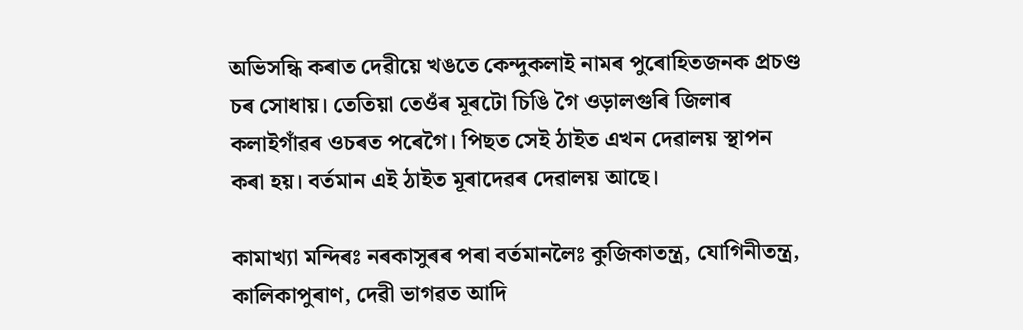অভিসন্ধি কৰাত দেৱীয়ে খঙতে কেন্দুকলাই নামৰ পুৰোহিতজনক প্ৰচণ্ড চৰ সোধায়। তেতিয়া তেওঁৰ মূৰটো চিঙি গৈ ওড়ালগুৰি জিলাৰ কলাইগাঁৱৰ ওচৰত পৰেগৈ। পিছত সেই ঠাইত এখন দেৱালয় স্থাপন কৰা হয়। বৰ্তমান এই ঠাইত মূৰাদেৱৰ দেৱালয় আছে।

কামাখ্যা মন্দিৰঃ নৰকাসুৰৰ পৰা বৰ্তমানলৈঃ কুজিকাতন্ত্ৰ, যোগিনীতন্ত্ৰ, কালিকাপুৰাণ, দেৱী ভাগৱত আদি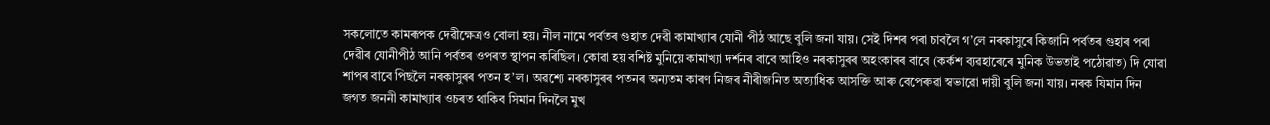সকলোতে কামৰূপক দেৱীক্ষেত্ৰও বোলা হয়। নীল নামে পৰ্বতৰ গুহাত দেৱী কামাখ্যাৰ যোনী পীঠ আছে বুলি জনা যায়। সেই দিশৰ পৰা চাবলৈ গ’লে নৰকাসুৰে কিজানি পৰ্বতৰ গুহাৰ পৰা দেৱীৰ যোনীপীঠ আনি পৰ্বতৰ ওপৰত স্থাপন কৰিছিল। কোৱা হয় বশিষ্ট মুনিয়ে কামাখ্যা দৰ্শনৰ বাবে আহিও নৰকাসুৰৰ অহংকাৰৰ বাবে (কৰ্কশ ব্যৱহাৰেৰে মুনিক উভতাই পঠোৱাত) দি যোৱা শাপৰ বাবে পিছলৈ নৰকাসুৰৰ পতন হ’ল। অৱশ্যে নৰকাসুৰৰ পতনৰ অন্যতম কাৰণ নিজৰ নীৰীজনিত অত্যাধিক আসক্তি আৰু বেপেৰুৱা স্বভাৱো দায়ী বুলি জনা যায়। নৰক যিমান দিন জগত জননী কামাখ্যাৰ ওচৰত থাকিব সিমান দিনলৈ মুখ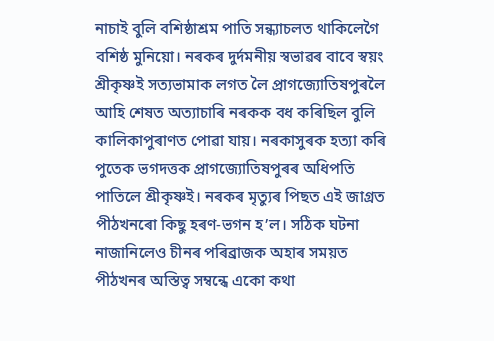নাচাই বুলি বশিষ্ঠাশ্ৰম পাতি সন্ধ্যাচলত থাকিলেগৈ বশিষ্ঠ মুনিয়ো। নৰকৰ দুৰ্দমনীয় স্বভাৱৰ বাবে স্বয়ং শ্ৰীকৃষ্ণই সত্যভামাক লগত লৈ প্ৰাগজ্যোতিষপুৰলৈ আহি শেষত অত্যাচাৰি নৰকক বধ কৰিছিল বুলি কালিকাপুৰাণত পোৱা যায়। নৰকাসুৰক হত্যা কৰি পুতেক ভগদত্তক প্ৰাগজ্যোতিষপুৰৰ অধিপতি পাতিলে শ্ৰীকৃষ্ণই। নৰকৰ মৃত্যুৰ পিছত এই জাগ্ৰত পীঠখনৰো কিছু হৰণ-ভগন হ’ল। সঠিক ঘটনা নাজানিলেও চীনৰ পৰিব্ৰাজক অহাৰ সময়ত পীঠখনৰ অস্তিত্ব সম্বন্ধে একো কথা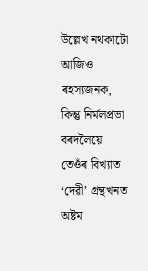উল্লেখ নথকাটো আজিও ৰহস্যজনক, কিন্তু নিৰ্মলপ্ৰভা বৰদলৈয়ে তেওঁৰ বিখ্যাত ‘দেৱী’ গ্ৰন্থখনত অষ্টম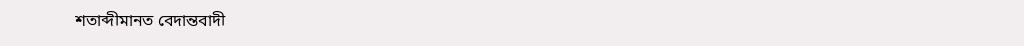শতাব্দীমানত বেদান্তবাদী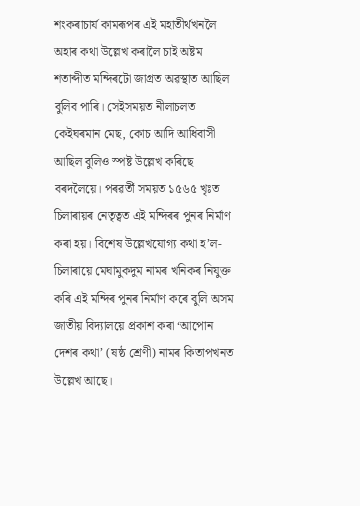শংকৰাচাৰ্য কামৰূপৰ এই মহাতীৰ্থখনলৈ অহাৰ কথা উল্লেখ কৰালৈ চাই অষ্টম শতাব্দীত মন্দিৰটো জাগ্ৰত অৱস্থাত আছিল বুলিব পাৰি। সেইসময়ত নীলাচলত কেইঘৰমান মেছ, কোচ আদি আধিবাসী আছিল বুলিও স্পষ্ট উল্লেখ কৰিছে বৰদলৈয়ে। পৰৱৰ্তী সময়ত ১৫৬৫ খৃঃত চিলাৰায়ৰ নেতৃত্বত এই মন্দিৰৰ পুনৰ নিৰ্মাণ কৰা হয়। বিশেষ উল্লেখযোগ্য কথা হ’ল- চিলাৰায়ে মেঘামুকদুম নামৰ খনিকৰ নিযুক্ত কৰি এই মন্দিৰ পুনৰ নিৰ্মাণ কৰে বুলি অসম জাতীয় বিদ্যালয়ে প্ৰকাশ কৰা ‘আপোন দেশৰ কথা’ (ষষ্ঠ শ্ৰেণী) নামৰ কিতাপখনত উল্লেখ আছে।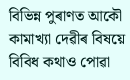বিভিন্ন পুৰাণত আকৌ কামাখ্যা দেৱীৰ বিষয়ে বিবিধ কথাও পোৱা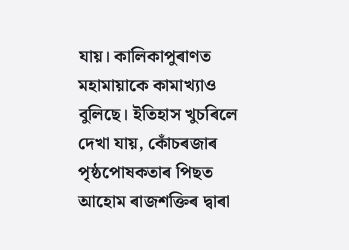যায়। কালিকাপুৰাণত মহামায়াকে কামাখ্যাও বুলিছে। ইতিহাস খুচৰিলে দেখা যায়, কোঁচৰজাৰ পৃষ্ঠপোষকতাৰ পিছত আহোম ৰাজশক্তিৰ দ্বাৰা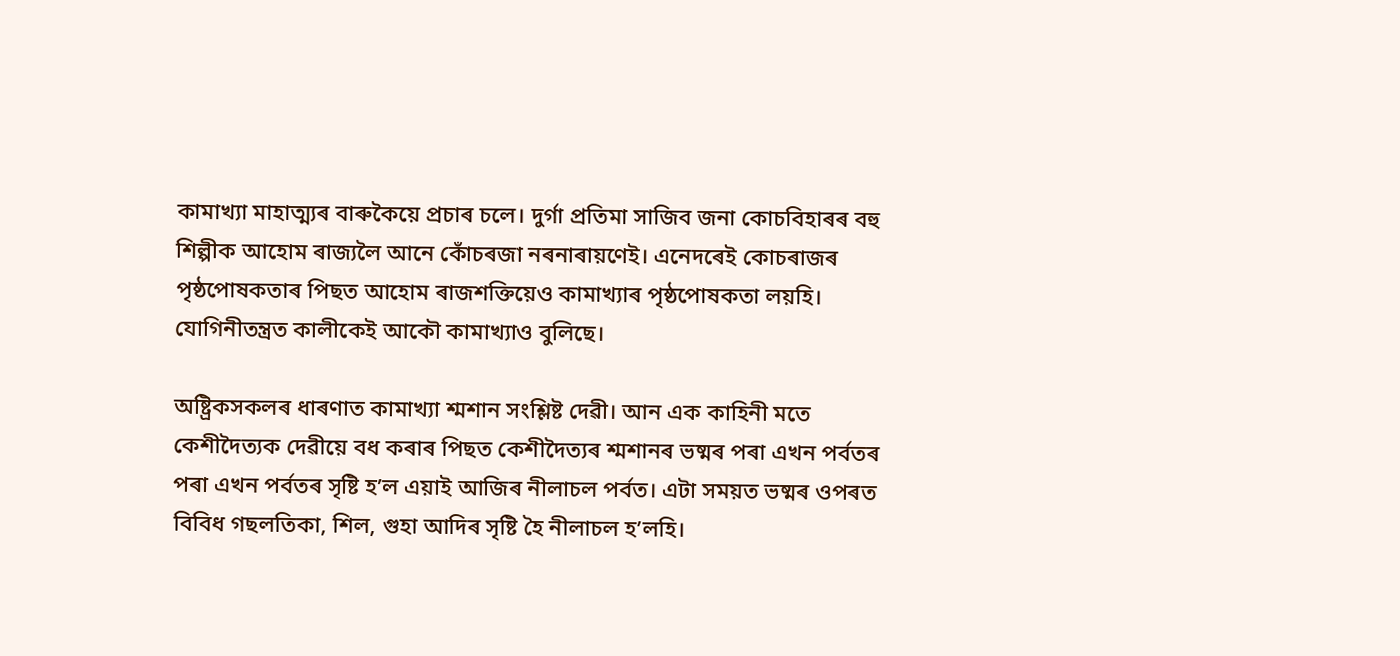কামাখ্যা মাহাত্ম্যৰ বাৰুকৈয়ে প্ৰচাৰ চলে। দুৰ্গা প্ৰতিমা সাজিব জনা কোচবিহাৰৰ বহু শিল্পীক আহোম ৰাজ্যলৈ আনে কোঁচৰজা নৰনাৰায়ণেই। এনেদৰেই কোচৰাজৰ পৃষ্ঠপোষকতাৰ পিছত আহোম ৰাজশক্তিয়েও কামাখ্যাৰ পৃষ্ঠপোষকতা লয়হি। যোগিনীতন্ত্ৰত কালীকেই আকৌ কামাখ্যাও বুলিছে।

অষ্ট্ৰিকসকলৰ ধাৰণাত কামাখ্যা শ্মশান সংশ্লিষ্ট দেৱী। আন এক কাহিনী মতে কেশীদৈত্যক দেৱীয়ে বধ কৰাৰ পিছত কেশীদৈত্যৰ শ্মশানৰ ভষ্মৰ পৰা এখন পৰ্বতৰ পৰা এখন পৰ্বতৰ সৃষ্টি হ’ল এয়াই আজিৰ নীলাচল পৰ্বত। এটা সময়ত ভষ্মৰ ওপৰত বিবিধ গছলতিকা, শিল, গুহা আদিৰ সৃষ্টি হৈ নীলাচল হ’লহি।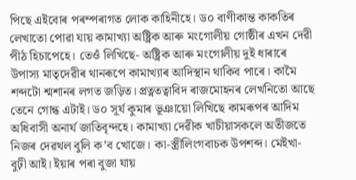পিছে এইবোৰ পৰম্পৰাগত লোক কাহিনীহে। ড০ বাণীকান্ত কাকতিৰ লেখাতো পোৱা যায় কামাখ্যা অষ্ট্ৰিক আৰু মংগোলীয় গোষ্ঠীৰ এখন দেৱী পীঠ হিচাপেহে। তেওঁ লিখিছে- অষ্ট্ৰিক আৰু মংগোলীয় দুই ধাৰাৰে উপাস্য মাতৃদেৱীৰ থানৰূপে কামাখ্যাৰ আদিস্থান থাকিব পাৰে। কামৈ শব্দটো শ্মশানৰ লগত জড়িত। প্ৰত্নতত্বাবিদ ৰাজমোহনৰ লেখনিতো আছে তেনে গোন্ধ এটাই। ড০ সূৰ্য কুমাৰ ভূঞায়ো লিখিছে কামৰূপৰ আদিম অধিবাসী অনাৰ্য জাতিবৃন্দহে। কামাখ্যা দেৱীক খাচীয়াসকলে অতীজতে নিজৰ দেৱথল বুলি ক’ব খোজে। কা-স্ত্ৰীলিংগবাচক উপশব্দ। মেইখা- বুঢ়ী আই। ইয়াৰ পৰা বুজা যায়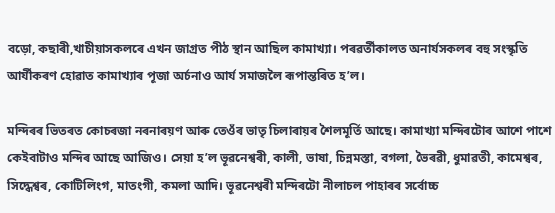বড়ো, কছাৰী,খাচীয়াসকলৰে এখন জাগ্ৰত পীঠ স্থান আছিল কামাখ্যা। পৰৱৰ্তীকালত অনাৰ্যসকলৰ বহু সংস্কৃতি আৰ্যীকৰণ হোৱাত কামাখ্যাৰ পূজা অৰ্চনাও আৰ্য সমাজলৈ ৰূপান্তৰিত হ’ল।

মন্দিৰৰ ভিতৰত কোচৰজা নৰনাৰয়ণ আৰু তেওঁৰ ভাতৃ চিলাৰায়ৰ শৈলমূৰ্তি আছে। কামাখ্যা মন্দিৰটোৰ আশে পাশে কেইবাটাও মন্দিৰ আছে আজিও। সেয়া হ’ল ভূৱনেশ্বৰী, কালী, ভাষা, চিন্নমস্তা, বগলা, ভৈৰৱী, ধুমাৱতী, কামেশ্বৰ, সিদ্ধেশ্বৰ, কোটিলিংগ, মাতংগী, কমলা আদি। ভূৱনেশ্বৰী মন্দিৰটো নীলাচল পাহাৰৰ সৰ্বোচ্চ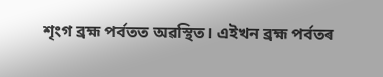শৃংগ ব্ৰহ্ম পৰ্বতত অৱস্থিত। এইখন ব্ৰহ্ম পৰ্বতৰ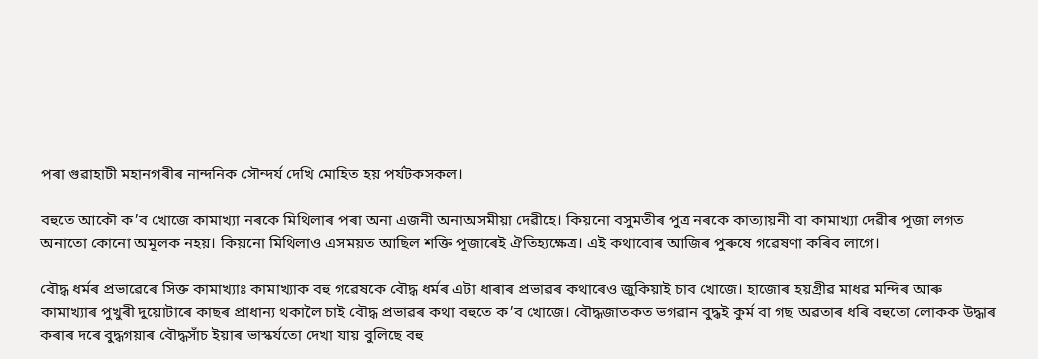পৰা গুৱাহাটী মহানগৰীৰ নান্দনিক সৌন্দৰ্য দেখি মোহিত হয় পৰ্যটকসকল।

বহুতে আকৌ ক’ব খোজে কামাখ্যা নৰকে মিথিলাৰ পৰা অনা এজনী অনাঅসমীয়া দেৱীহে। কিয়নো বসুমতীৰ পুত্ৰ নৰকে কাত্যায়নী বা কামাখ্যা দেৱীৰ পূজা লগত অনাতো কোনো অমূলক নহয়। কিয়নো মিথিলাও এসময়ত আছিল শক্তি পূজাৰেই ঐতিহ্যক্ষেত্ৰ। এই কথাবোৰ আজিৰ পুৰুষে গৱেষণা কৰিব লাগে।

বৌদ্ধ ধৰ্মৰ প্ৰভাৱেৰে সিক্ত কামাখ্যাঃ কামাখ্যাক বহু গৱেষকে বৌদ্ধ ধৰ্মৰ এটা ধাৰাৰ প্ৰভাৱৰ কথাৰেও জুকিয়াই চাব খোজে। হাজোৰ হয়গ্ৰীৱ মাধৱ মন্দিৰ আৰু কামাখ্যাৰ পুখুৰী দুয়োটাৰে কাছৰ প্ৰাধান্য থকালৈ চাই বৌদ্ধ প্ৰভাৱৰ কথা বহুতে ক’ব খোজে। বৌদ্ধজাতকত ভগৱান বুদ্ধই কুৰ্ম বা গছ অৱতাৰ ধৰি বহুতো লোকক উদ্ধাৰ কৰাৰ দৰে বুদ্ধগয়াৰ বৌদ্ধসাঁচ ইয়াৰ ভাস্কৰ্যতো দেখা যায় বুলিছে বহু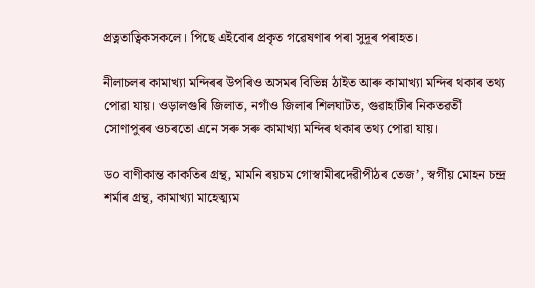প্ৰত্নতাত্বিকসকলে। পিছে এইবোৰ প্ৰকৃত গৱেষণাৰ পৰা সুদূৰ পৰাহত।

নীলাচলৰ কামাখ্যা মন্দিৰৰ উপৰিও অসমৰ বিভিন্ন ঠাইত আৰু কামাখ্যা মন্দিৰ থকাৰ তথ্য পোৱা যায়। ওড়ালগুৰি জিলাত, নগাঁও জিলাৰ শিলঘাটত, গুৱাহাটীৰ নিকতৱৰ্তী সোণাপুৰৰ ওচৰতো এনে সৰু সৰু কামাখ্যা মন্দিৰ থকাৰ তথ্য পোৱা যায়।

ড০ বাণীকান্ত কাকতিৰ গ্ৰন্থ, মামনি ৰয়চম গোস্বামীৰদেৱীপীঠৰ তেজ’, স্বৰ্গীয় মোহন চন্দ্ৰ শৰ্মাৰ গ্ৰন্থ, কামাখ্যা মাহেত্ম্যম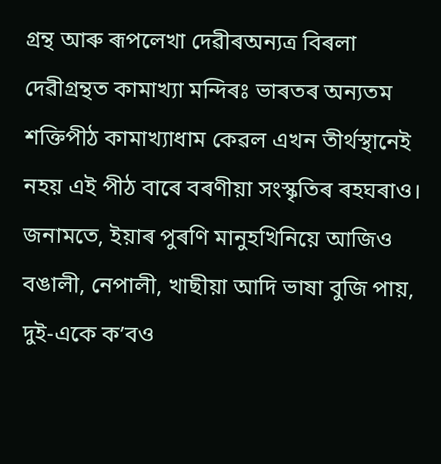গ্ৰন্থ আৰু ৰূপলেখা দেৱীৰঅন্যত্ৰ বিৰলা দেৱীগ্ৰন্থত কামাখ্যা মন্দিৰঃ ভাৰতৰ অন্যতম শক্তিপীঠ কামাখ্যাধাম কেৱল এখন তীৰ্থস্থানেই নহয় এই পীঠ বাৰে বৰণীয়া সংস্কৃতিৰ ৰহঘৰাও। জনামতে, ইয়াৰ পুৰণি মানুহখিনিয়ে আজিও বঙালী, নেপালী, খাছীয়া আদি ভাষা বুজি পায়, দুই-একে ক’বও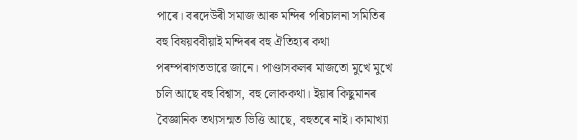পাৰে। বৰদেউৰী সমাজ আৰু মন্দিৰ পৰিচালনা সমিতিৰ বহু বিষয়ববীয়াই মন্দিৰৰ বহু ঐতিহ্যৰ কথা পৰম্পৰাগতভাৱে জানে। পাণ্ডাসকলৰ মাজতো মুখে মুখে চলি আছে বহু বিশ্বাস, বহু লোককথা। ইয়াৰ কিছুমানৰ বৈজ্ঞানিক তথ্যসন্মত ভিত্তি আছে, বহুতৰে নাই। কামাখ্যা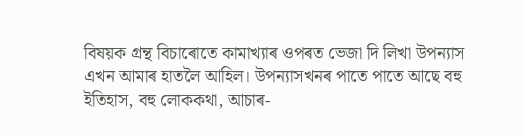বিষয়ক গ্ৰন্থ বিচাৰোতে কামাখ্যাৰ ওপৰত ভেজা দি লিখা উপন্যাস এখন আমাৰ হাতলৈ আহিল। উপন্যাসখনৰ পাতে পাতে আছে বহু ইতিহাস, বহু লোককথা, আচাৰ-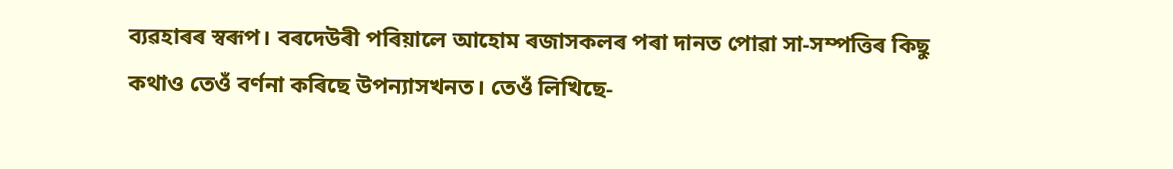ব্যৱহাৰৰ স্বৰূপ। বৰদেউৰী পৰিয়ালে আহোম ৰজাসকলৰ পৰা দানত পোৱা সা-সম্পত্তিৰ কিছু কথাও তেওঁ বৰ্ণনা কৰিছে উপন্যাসখনত। তেওঁ লিখিছে-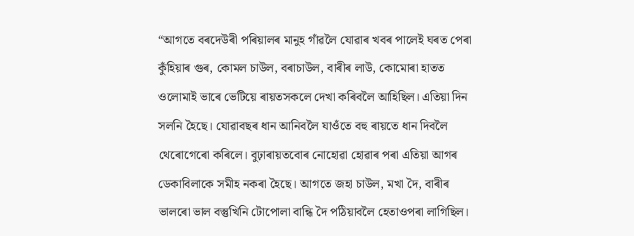“আগতে বৰদেউৰী পৰিয়ালৰ মানুহ গাঁৱলৈ যোৱাৰ খবৰ পালেই ঘৰত পেৰা কুঁহিয়াৰ গুৰ, কোমল চাউল, বৰাচাউল, বাৰীৰ লাউ, কোমোৰা হাতত ওলোমাই ভাৰে ভেটিয়ে ৰায়তসকলে দেখা কৰিবলৈ আহিছিল। এতিয়া দিন সলনি হৈছে। যোৱাবছৰ ধান আনিবলৈ যাওঁতে বহু ৰায়তে ধান দিবলৈ থেৰোগেৰো কৰিলে। বুঢ়াৰায়তবোৰ নোহোৱা হোৱাৰ পৰা এতিয়া আগৰ ডেকাবিলাকে সমীহ নকৰা হৈছে। আগতে জহা চাউল, মখা দৈ, বাৰীৰ ভালৰো ভাল বস্তুখিনি টোপোলা বান্ধি দৈ পঠিয়াবলৈ হেতাওপৰা লাগিছিল।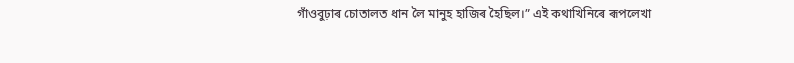গাঁওবুঢ়াৰ চোতালত ধান লৈ মানুহ হাজিৰ হৈছিল।” এই কথাখিনিৰে ৰূপলেখা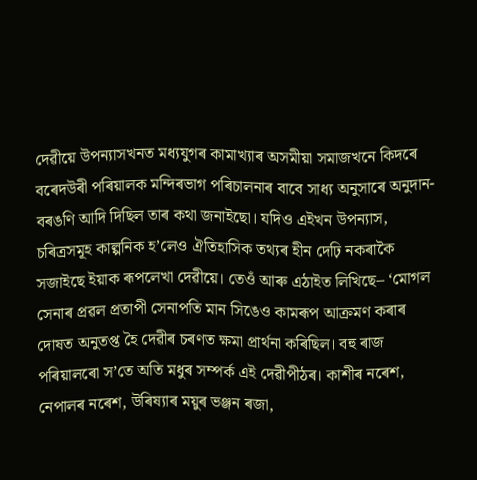দেৱীয়ে উপন্যাসখনত মধ্যযুগৰ কামাখ্যাৰ অসমীয়া সমাজখনে কিদৰে বৰেদউৰী পৰিয়ালক মন্দিৰভাগ পৰিচালনাৰ বাবে সাধ্য অনুসাৰে অনুদান-বৰঙণি আদি দিছিল তাৰ কথা জনাইছো। যদিও এইখন উপন্যাস, চৰিত্ৰসমূহ কাল্পনিক হ’লেও ঐতিহাসিক তথ্যৰ হীন দেঢ়ি নকৰাকৈ সজাইছে ইয়াক ৰূপলেখা দেৱীয়ে। তেওঁ আৰু এঠাইত লিখিছে– ‘মোগল সেনাৰ প্ৰৱল প্ৰতাপী সেনাপতি মান সিঙেও কামৰূপ আক্ৰমণ কৰাৰ দোষত অনুতপ্ত হৈ দেৱীৰ চৰণত ক্ষমা প্ৰাৰ্থনা কৰিছিল। বহু ৰাজ পৰিয়ালৰো স’তে অতি মধুৰ সম্পৰ্ক এই দেৱীপীঠৰ। কাশীৰ নৰেশ, নেপালৰ নৰেশ, উৰিষ্যাৰ ময়ুৰ ভঞ্জন ৰজা,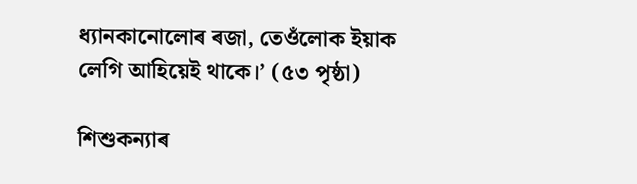ধ্যানকানোলোৰ ৰজা, তেওঁলোক ইয়াক লেগি আহিয়েই থাকে।’ (৫৩ পৃষ্ঠা)

শিশুকন্যাৰ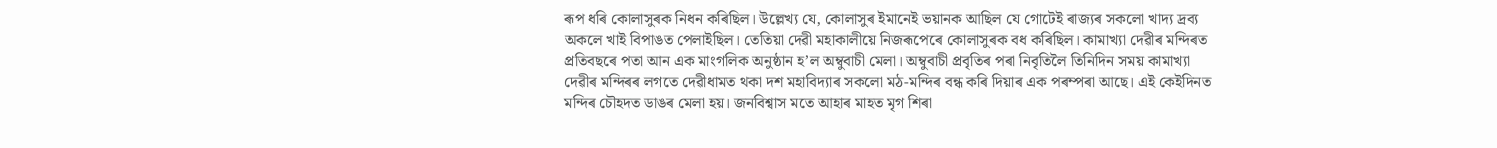ৰূপ ধৰি কোলাসুৰক নিধন কৰিছিল। উল্লেখ্য যে, কোলাসুৰ ইমানেই ভয়ানক আছিল যে গোটেই ৰাজ্যৰ সকলো খাদ্য দ্ৰব্য অকলে খাই বিপাঙত পেলাইছিল। তেতিয়া দেৱী মহাকালীয়ে নিজৰূপেৰে কোলাসুৰক বধ কৰিছিল। কামাখ্যা দেৱীৰ মন্দিৰত প্ৰতিবছৰে পতা আন এক মাংগলিক অনুষ্ঠান হ’ল অম্বুবাচী মেলা। অম্বুবাচী প্ৰবৃতিৰ পৰা নিবৃতিলৈ তিনিদিন সময় কামাখ্যা দেৱীৰ মন্দিৰৰ লগতে দেৱীধামত থকা দশ মহাবিদ্যাৰ সকলো মঠ-মন্দিৰ বন্ধ কৰি দিয়াৰ এক পৰম্পৰা আছে। এই কেইদিনত মন্দিৰ চৌহদত ডাঙৰ মেলা হয়। জনবিশ্বাস মতে আহাৰ মাহত মৃগ শিৰা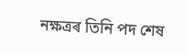নক্ষত্ৰৰ তিনি পদ শেষ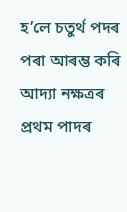হ’লে চতুৰ্থ পদৰ পৰা আৰম্ভ কৰি আদ্যা নক্ষত্ৰৰ প্ৰথম পাদৰ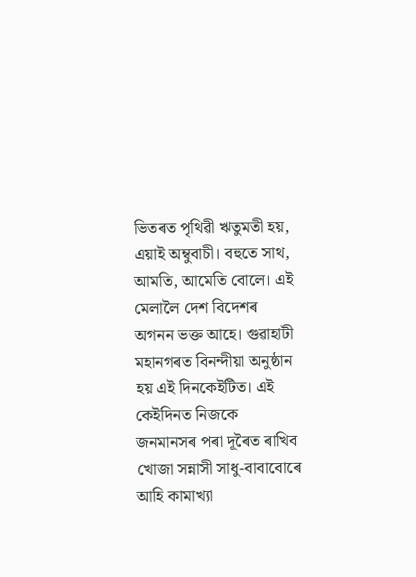ভিতৰত পৃথিৱী ঋতুমতী হয়, এয়াই অম্বুবাচী। বহুতে সাথ, আমতি, আমেতি বোলে। এই মেলালৈ দেশ বিদেশৰ অগনন ভক্ত আহে। গুৱাহাটী মহানগৰত বিনন্দীয়া অনুষ্ঠান হয় এই দিনকেইটিত। এই কেইদিনত নিজকে জনমানসৰ পৰা দূৰৈত ৰাখিব খোজা সন্নাসী সাধু-বাবাবোৰে আহি কামাখ্যা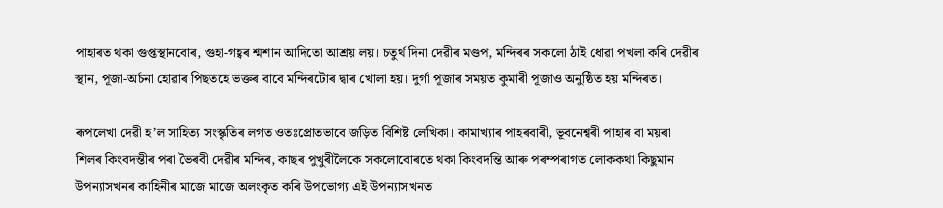পাহাৰত থকা গুপ্তস্থানবোৰ, গুহা-গহ্বৰ শ্মশান আদিতো আশ্ৰয় লয়। চতুৰ্থ দিনা দেৱীৰ মণ্ডপ, মন্দিৰৰ সকলো ঠাই ধোৱা পখলা কৰি দেৱীৰ স্থান, পূজা-অৰ্চনা হোৱাৰ পিছতহে ভক্তৰ বাবে মন্দিৰটোৰ দ্বাৰ খোলা হয়। দুৰ্গা পূজাৰ সময়ত কুমাৰী পূজাও অনুষ্ঠিত হয় মন্দিৰত।

ৰূপলেখা দেৱী হ’ল সাহিত্য সংস্কৃতিৰ লগত ওতঃপ্ৰোতভাবে জড়িত বিশিষ্ট লেখিকা। কামাখ্যাৰ পাহৰবাৰী, ভূবনেশ্বৰী পাহাৰ বা ময়ৰা শিলৰ কিংবদন্তীৰ পৰা ভৈৰবী দেৱীৰ মন্দিৰ, কাছৰ পুখুৰীলৈকে সকলোবোৰতে থকা কিংবদন্তি আৰু পৰম্পৰাগত লোককথা কিছুমান উপন্যাসখনৰ কাহিনীৰ মাজে মাজে অলংকৃত কৰি উপভোগ্য এই উপন্যাসখনত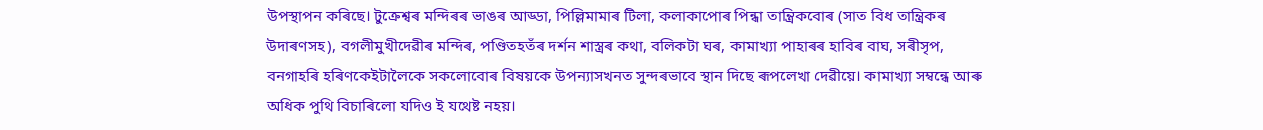উপস্থাপন কৰিছে। টুক্ৰেশ্বৰ মন্দিৰৰ ভাঙৰ আড্ডা, পিল্লিমামাৰ টিলা, কলাকাপোৰ পিন্ধা তান্ত্ৰিকবোৰ (সাত বিধ তান্ত্ৰিকৰ উদাৰণসহ), বগলীমুখীদেৱীৰ মন্দিৰ, পণ্ডিতহতঁৰ দৰ্শন শাস্ত্ৰৰ কথা, বলিকটা ঘৰ, কামাখ্যা পাহাৰৰ হাবিৰ বাঘ, সৰীসৃপ, বনগাহৰি হৰিণকেইটালৈকে সকলোবোৰ বিষয়কে উপন্যাসখনত সুন্দৰভাবে স্থান দিছে ৰূপলেখা দেৱীয়ে। কামাখ্যা সম্বন্ধে আৰু অধিক পুথি বিচাৰিলো যদিও ই যথেষ্ট নহয়।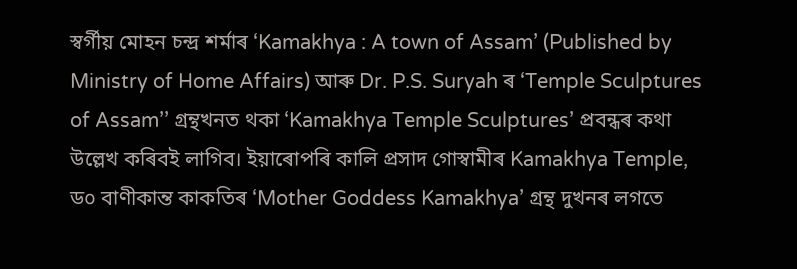স্বৰ্গীয় মোহন চন্দ্ৰ শৰ্মাৰ ‘Kamakhya : A town of Assam’ (Published by Ministry of Home Affairs) আৰু Dr. P.S. Suryah ৰ ‘Temple Sculptures of Assam’’ গ্ৰন্থখনত থকা ‘Kamakhya Temple Sculptures’ প্ৰবন্ধৰ কথা উল্লেখ কৰিবই লাগিব। ইয়াৰোপৰি কালি প্ৰসাদ গোস্বামীৰ Kamakhya Temple, ড০ বাণীকান্ত কাকতিৰ ‘Mother Goddess Kamakhya’ গ্ৰন্থ দুখনৰ লগতে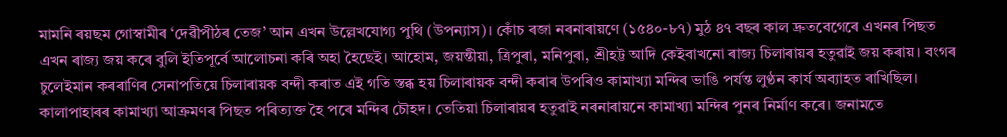মামনি ৰয়ছম গোস্বামীৰ ‘দেৱীপীঠৰ তেজ’ আন এখন উল্লেখযোগ্য পুথি (উপন্যাস)। কোঁচ ৰজা নৰনাৰায়ণে (১৫৪০-৮৭) মুঠ ৪৭ বছৰ কাল দ্ৰুতবেগেৰে এখনৰ পিছত এখন ৰাজ্য জয় কৰে বুলি ইতিপূৰ্বে আলোচনা কৰি অহা হৈছেই। আহোম, জয়ন্তীয়া, ত্ৰিপুৰা, মনিপুৰা, শ্ৰীহট্ট আদি কেইবাখনো ৰাজ্য চিলাৰায়ৰ হতুৱাই জয় কৰায়। বংগৰ চুলেইমান কৰৰাণিৰ সেনাপতিয়ে চিলাৰায়ক বন্দী কৰাত এই গতি স্তব্ধ হয় চিলাৰায়ক বন্দী কৰাৰ উপৰিও কামাখ্যা মন্দিৰ ভাঙি পৰ্যন্ত লুণ্ঠন কাৰ্য অব্যাহত ৰাখিছিল। কালাপাহাৰৰ কামাখ্যা আক্ৰমণৰ পিছত পৰিত্যক্ত হৈ পৰে মন্দিৰ চৌহদ। তেতিয়া চিলাৰায়ৰ হতুৱাই নৰনাৰায়নে কামাখ্যা মন্দিৰ পুনৰ নিৰ্মাণ কৰে। জনামতে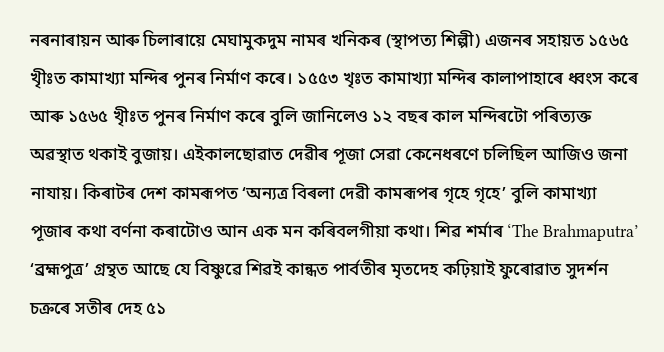নৰনাৰায়ন আৰু চিলাৰায়ে মেঘামুকদুম নামৰ খনিকৰ (স্থাপত্য শিল্পী) এজনৰ সহায়ত ১৫৬৫ খৃীঃত কামাখ্যা মন্দিৰ পুনৰ নিৰ্মাণ কৰে। ১৫৫৩ খৃঃত কামাখ্যা মন্দিৰ কালাপাহাৰে ধ্বংস কৰে আৰু ১৫৬৫ খৃীঃত পুনৰ নিৰ্মাণ কৰে বুলি জানিলেও ১২ বছৰ কাল মন্দিৰটো পৰিত্যক্ত অৱস্থাত থকাই বুজায়। এইকালছোৱাত দেৱীৰ পূজা সেৱা কেনেধৰণে চলিছিল আজিও জনা নাযায়। কিৰাটৰ দেশ কামৰূপত ‘অন্যত্ৰ বিৰলা দেৱী কামৰূপৰ গৃহে গৃহে’ বুলি কামাখ্যা পূজাৰ কথা বৰ্ণনা কৰাটোও আন এক মন কৰিবলগীয়া কথা। শিৱ শৰ্মাৰ ‘The Brahmaputra’ ‘ব্ৰহ্মপুত্ৰ’ গ্ৰন্থত আছে যে বিষ্ণুৱে শিৱই কান্ধত পাৰ্বতীৰ মৃতদেহ কঢ়িয়াই ফুৰোৱাত সুদৰ্শন চক্ৰৰে সতীৰ দেহ ৫১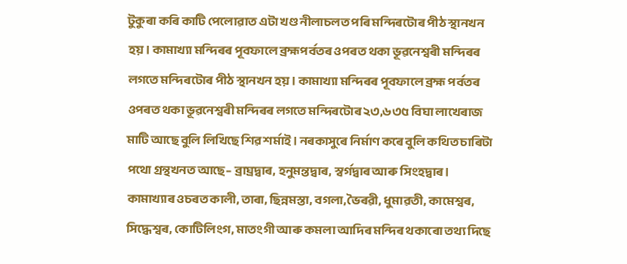টুকুৰা কৰি কাটি পেলোৱাত এটা খণ্ড নীলাচলত পৰি মন্দিৰটোৰ পীঠ স্থানখন হয়। কামাখ্যা মন্দিৰৰ পূবফালে ব্ৰহ্মপৰ্বতৰ ওপৰত থকা ভূৱনেশ্বৰী মন্দিৰৰ লগতে মন্দিৰটোৰ পীঠ স্থানখন হয়। কামাখ্যা মন্দিৰৰ পূবফালে ব্ৰহ্ম পৰ্বতৰ ওপৰত থকা ভূৱনেশ্বৰী মন্দিৰৰ লগতে মন্দিৰটোৰ ২৩,৬৩৫ বিঘা লাখেৰাজ মাটি আছে বুলি লিখিছে শিৱ শৰ্মাই। নৰকাসুৰে নিৰ্মাণ কৰে বুলি কথিত চাৰিটা পথো গ্ৰন্থখনত আছে– ব্ৰাঘ্ৰদ্বাৰ, হনুমন্তদ্বাৰ, স্বৰ্গদ্বাৰ আৰু সিংহদ্বাৰ। কামাখ্যাৰ ওচৰত কালী, তাৰা, ছিন্নমস্তা, বগলা, ভৈৰৱী, ধুমাৱতী, কামেশ্বৰ, সিদ্ধেশ্বৰ, কোটিলিংগ, মাতংগী আৰু কমলা আদিৰ মন্দিৰ থকাৰো তথ্য দিছে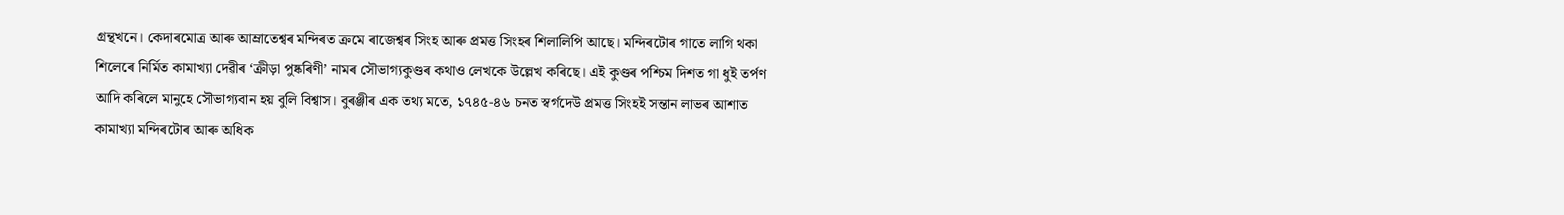গ্ৰন্থখনে। কেদাৰমোত্ৰ আৰু আম্ৰাতেশ্বৰ মন্দিৰত ক্ৰমে ৰাজেশ্বৰ সিংহ আৰু প্ৰমত্ত সিংহৰ শিলালিপি আছে। মন্দিৰটোৰ গাতে লাগি থকা শিলেৰে নিৰ্মিত কামাখ্যা দেৱীৰ ‘ক্ৰীড়া পুষ্কৰিণী’ নামৰ সৌভাগ্যকুণ্ডৰ কথাও লেখকে উল্লেখ কৰিছে। এই কুণ্ডৰ পশ্চিম দিশত গা ধুই তৰ্পণ আদি কৰিলে মানুহে সৌভাগ্যবান হয় বুলি বিশ্বাস। বুৰঞ্জীৰ এক তথ্য মতে, ১৭৪৫-৪৬ চনত স্বৰ্গদেউ প্ৰমত্ত সিংহই সন্তান লাভৰ আশাত কামাখ্যা মন্দিৰটোৰ আৰু অধিক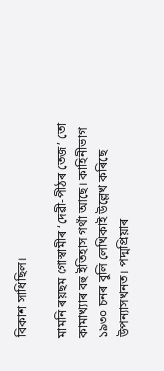বিকাশ সাধিছিল।

মামনি ৰয়ছম গোস্বামীৰ ‘দেৱী-পীঠৰ তেজ’ তো কামাখ্যাৰ বহু ইতিহাস গথাঁ আছে। কাহিনীভাগ ১৯৩০ চনৰ বুলি লেখিকাই উল্লেখ কৰিছে উপন্যাসখনত। পদ্মপ্ৰিয়াৰ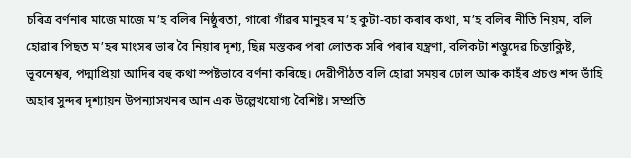চৰিত্ৰ বৰ্ণনাৰ মাজে মাজে ম’হ বলিৰ নিষ্ঠুৰতা, গাৰো গাঁৱৰ মানুহৰ ম’হ কুটা-বচা কৰাৰ কথা, ম’হ বলিৰ নীতি নিয়ম, বলি হোৱাৰ পিছত ম’হৰ মাংসৰ ভাৰ বৈ নিয়াৰ দৃশ্য, ছিন্ন মস্তকৰ পৰা লোতক সৰি পৰাৰ যন্ত্ৰণা, বলিকটা শম্ভুদেৱ চিন্তাক্লিষ্ট, ভূবনেশ্বৰ, পদ্মাপ্ৰিয়া আদিৰ বহু কথা স্পষ্টভাবে বৰ্ণনা কৰিছে। দেৱীপীঠত বলি হোৱা সময়ৰ ঢোল আৰু কাহঁৰ প্ৰচণ্ড শব্দ ভাঁহি অহাৰ সুন্দৰ দৃশ্যায়ন উপন্যাসখনৰ আন এক উল্লেখযোগ্য বৈশিষ্ট। সম্প্ৰতি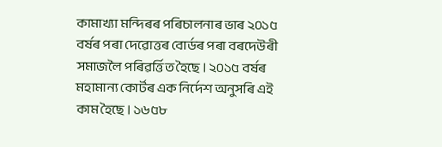কামাখ্যা মন্দিৰৰ পৰিচালনাৰ ভাৰ ২০১৫ বৰ্ষৰ পৰা দেৱোত্তৰ বোৰ্ডৰ পৰা বৰদেউৰী সমাজলৈ পৰিৱৰ্ত্তিত হৈছে। ২০১৫ বৰ্ষৰ মহামান্য কোৰ্টৰ এক নিৰ্দেশ অনুসৰি এই কাম হৈছে। ১৬৫৮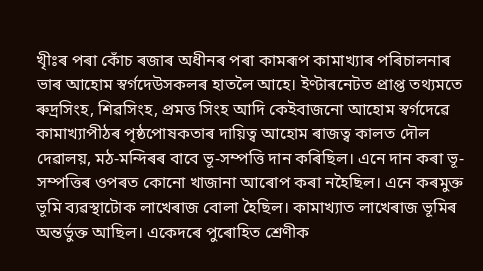খৃীঃৰ পৰা কোঁচ ৰজাৰ অধীনৰ পৰা কামৰূপ কামাখ্যাৰ পৰিচালনাৰ ভাৰ আহোম স্বৰ্গদেউসকলৰ হাতলৈ আহে। ইণ্টাৰনেটত প্ৰাপ্ত তথ্যমতে ৰুদ্ৰসিংহ, শিৱসিংহ, প্ৰমত্ত সিংহ আদি কেইবাজনো আহোম স্বৰ্গদেৱে কামাখ্যাপীঠৰ পৃষ্ঠপোষকতাৰ দায়িত্ব আহোম ৰাজত্ব কালত দৌল দেৱালয়, মঠ-মন্দিৰৰ বাবে ভূ-সম্পত্তি দান কৰিছিল। এনে দান কৰা ভূ-সম্পত্তিৰ ওপৰত কোনো খাজানা আৰোপ কৰা নহৈছিল। এনে কৰমুক্ত ভূমি ব্যৱস্থাটোক লাখেৰাজ বোলা হৈছিল। কামাখ্যাত লাখেৰাজ ভূমিৰ অন্তৰ্ভুক্ত আছিল। একেদৰে পুৰোহিত শ্ৰেণীক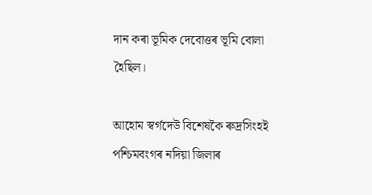দান কৰা ভূমিক দেবোত্তৰ ভূমি বোলা হৈছিল।

আহোম স্বৰ্গদেউ বিশেষকৈ ৰুদ্ৰসিংহই পশ্চিমবংগৰ নদিয়া জিলাৰ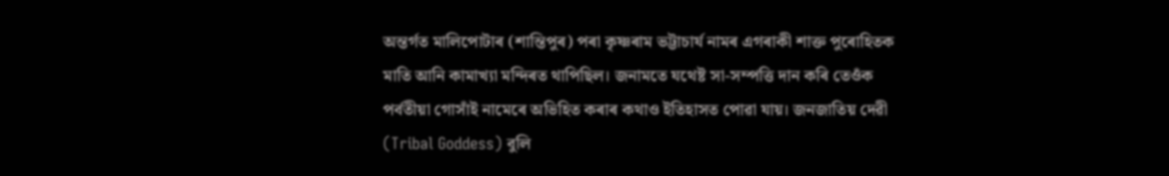অন্তৰ্গত মালিপোটাৰ (শান্তিপুৰ) পৰা কৃষ্ণৰাম ভট্টাচাৰ্য নামৰ এগৰাকী শাক্ত পুৰোহিতক মাতি আনি কামাখ্যা মন্দিৰত থাপিছিল। জনামতে যথেষ্ট সা-সম্পত্তি দান কৰি তেওঁক পৰ্বতীয়া গোসাঁই নামেৰে অভিহিত কৰাৰ কথাও ইতিহাসত পোৱা যায়। জনজাতিয় দেৱী (Tribal Goddess) বুলি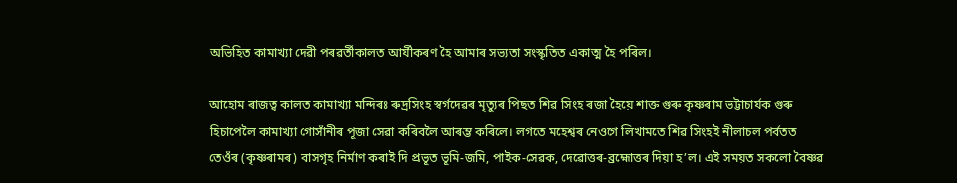অভিহিত কামাখ্যা দেৱী পৰৱৰ্তীকালত আৰ্যীকৰণ হৈ আমাৰ সভ্যতা সংস্কৃতিত একাত্ম হৈ পৰিল।

আহোম ৰাজত্ব কালত কামাখ্যা মন্দিৰঃ ৰুদ্ৰসিংহ স্বৰ্গদেৱৰ মৃত্যুৰ পিছত শিৱ সিংহ ৰজা হৈয়ে শাক্ত গুৰু কৃষ্ণৰাম ভট্টাচাৰ্যক গুৰু হিচাপেলৈ কামাখ্যা গোসাঁনীৰ পূজা সেৱা কৰিবলৈ আৰম্ভ কৰিলে। লগতে মহেশ্বৰ নেওগে লিখামতে শিৱ সিংহই নীলাচল পৰ্বতত তেওঁৰ (কৃষ্ণৰামৰ) বাসগৃহ নিৰ্মাণ কৰাই দি প্ৰভূত ভূমি-জমি, পাইক-সেৱক, দেৱোত্তৰ-ব্ৰহ্মোত্তৰ দিয়া হ’ল। এই সময়ত সকলো বৈষ্ণৱ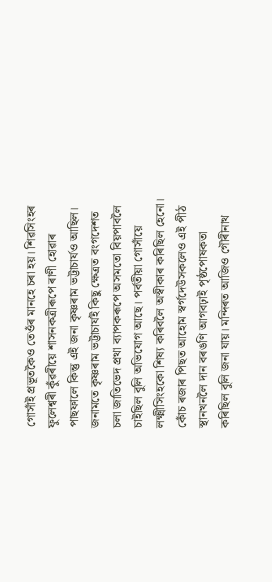গোসাঁই প্ৰভূতকৈও তেওঁৰ মানহে চৰা হয়। শিৱসিংহৰ ফুলেশ্বৰী কুঁৱৰীয়ে শাসনকত্ৰীৰূপে ৰাণী হোৱাৰ পাছফালে কিন্তু এই জনা কৃষ্ণৰাম ভট্টাচাৰ্যও আছিল। জনামতে কৃষ্ণৰাম ভট্টাচাৰ্যই কিছু ক্ষেত্ৰত বংগদেশত চলা জাতিভেদ প্ৰথা ব্যাপকৰূপে অসমতো বিয়পাবলৈ চাইছিল বুলি অভিযোগ আছে। পৰ্বতীয়া গোসাঁয়ে লক্ষ্মীসিংহকো শিষ্য কৰিবলৈ অস্বীকাৰ কৰিছিল হেনো। কোঁচ ৰজাৰ পিছত আহোম স্বৰ্গদেউসকলেও এই পীঠ স্থানখনলৈ দান বৰঙণি আগবঢ়াই পৃষ্ঠপোষকতা কৰিছিল বুলি জনা যায়। মন্দিৰত আজিও গৌৰীনাথ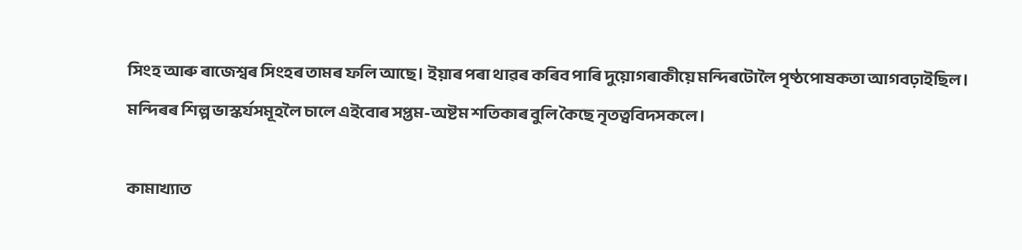সিংহ আৰু ৰাজেশ্বৰ সিংহৰ তামৰ ফলি আছে। ইয়াৰ পৰা থাৱৰ কৰিব পাৰি দুয়োগৰাকীয়ে মন্দিৰটোলৈ পৃষ্ঠপোষকতা আগবঢ়াইছিল। মন্দিৰৰ শিল্প ভাস্কৰ্যসমূহলৈ চালে এইবোৰ সপ্তম-অষ্টম শতিকাৰ বুলি কৈছে নৃতত্ববিদসকলে।

কামাখ্যাত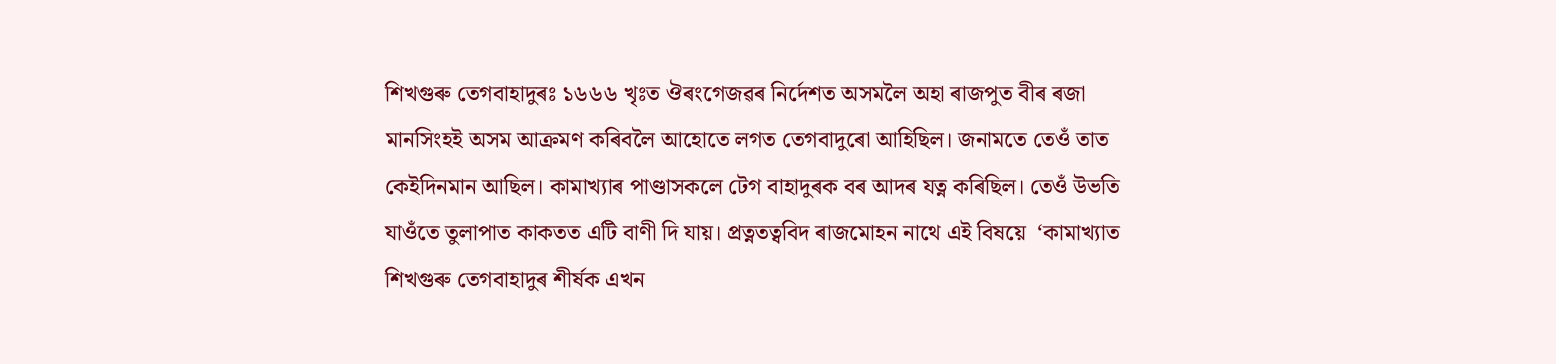শিখগুৰু তেগবাহাদুৰঃ ১৬৬৬ খৃঃত ঔৰংগেজৱৰ নিৰ্দেশত অসমলৈ অহা ৰাজপুত বীৰ ৰজা মানসিংহই অসম আক্ৰমণ কৰিবলৈ আহোতে লগত তেগবাদুৰো আহিছিল। জনামতে তেওঁ তাত কেইদিনমান আছিল। কামাখ্যাৰ পাণ্ডাসকলে টেগ বাহাদুৰক বৰ আদৰ যত্ন কৰিছিল। তেওঁ উভতি যাওঁতে তুলাপাত কাকতত এটি বাণী দি যায়। প্ৰত্নতত্ববিদ ৰাজমোহন নাথে এই বিষয়ে  ‘কামাখ্যাত শিখগুৰু তেগবাহাদুৰ শীৰ্ষক এখন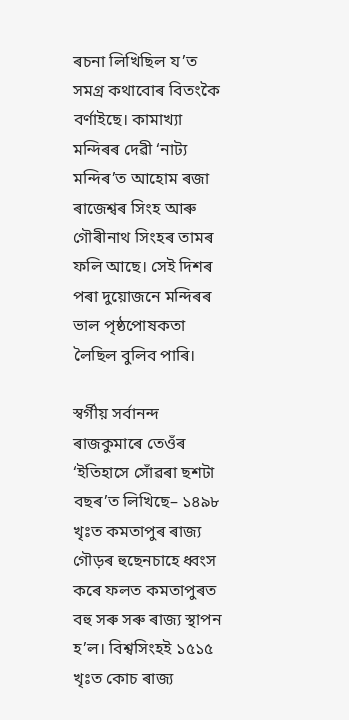ৰচনা লিখিছিল য’ত সমগ্ৰ কথাবোৰ বিতংকৈ বৰ্ণাইছে। কামাখ্যা মন্দিৰৰ দেৱী ‘নাট্য মন্দিৰ’ত আহোম ৰজা ৰাজেশ্বৰ সিংহ আৰু গৌৰীনাথ সিংহৰ তামৰ  ফলি আছে। সেই দিশৰ পৰা দুয়োজনে মন্দিৰৰ ভাল পৃষ্ঠপোষকতা লৈছিল বুলিব পাৰি।

স্বৰ্গীয় সৰ্বানন্দ ৰাজকুমাৰে তেওঁৰ ‘ইতিহাসে সোঁৱৰা ছশটা বছৰ’ত লিখিছে– ১৪৯৮ খৃঃত কমতাপুৰ ৰাজ্য গৌড়ৰ হুছেনচাহে ধ্বংস কৰে ফলত কমতাপুৰত বহু সৰু সৰু ৰাজ্য স্থাপন হ’ল। বিশ্বসিংহই ১৫১৫ খৃঃত কোচ ৰাজ্য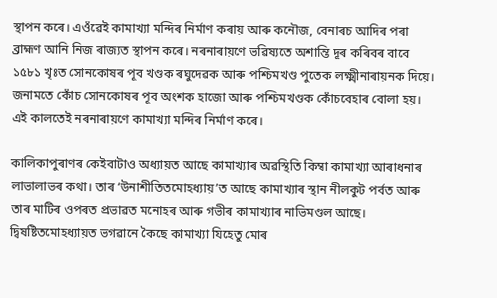স্থাপন কৰে। এওঁৱেই কামাখ্যা মন্দিৰ নিৰ্মাণ কৰায় আৰু কনৌজ, বেনাৰচ আদিৰ পৰা ব্ৰাহ্মণ আনি নিজ ৰাজ্যত স্থাপন কৰে। নৰনাৰায়ণে ভৱিষ্যতে অশান্তি দূৰ কৰিবৰ বাবে ১৫৮১ খৃঃত সোনকোষৰ পূব খণ্ডক ৰঘুদেৱক আৰু পশ্চিমখণ্ড পুতেক লক্ষ্মীনাৰায়নক দিয়ে। জনামতে কোঁচ সোনকোষৰ পূব অংশক হাজো আৰু পশ্চিমখণ্ডক কোঁচবেহাৰ বোলা হয়। এই কালতেই নৰনাৰায়ণে কামাখ্যা মন্দিৰ নিৰ্মাণ কৰে।

কালিকাপুৰাণৰ কেইবাটাও অধ্যায়ত আছে কামাখ্যাৰ অৱস্থিতি কিম্বা কামাখ্যা আৰাধনাৰ লাভালাভৰ কথা। তাৰ ‘উনাশীতিতমোহধ্যায়’ত আছে কামাখ্যাৰ স্থান নীলকুট পৰ্বত আৰু তাৰ মাটিৰ ওপৰত প্ৰভাৱত মনোহৰ আৰু গভীৰ কামাখ্যাৰ নাভিমণ্ডল আছে। দ্বিষষ্টিতমোহধ্যায়ত ভগৱানে কৈছে কামাখ্যা যিহেতু মোৰ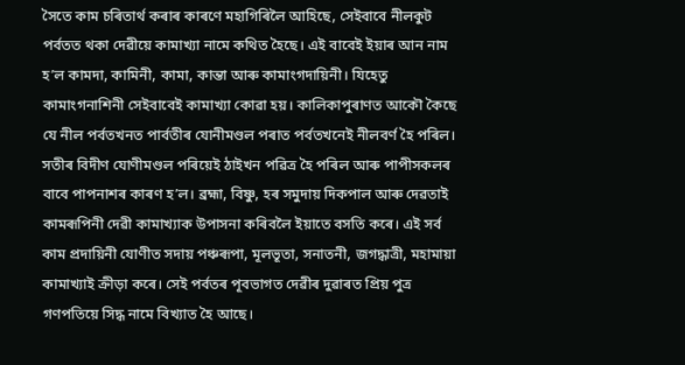সৈতে কাম চৰিতাৰ্থ কৰাৰ কাৰণে মহাগিৰিলৈ আহিছে, সেইবাবে নীলকুট পৰ্বতত থকা দেৱীয়ে কামাখ্যা নামে কথিত হৈছে। এই বাবেই ইয়াৰ আন নাম হ’ল কামদা, কামিনী, কামা, কান্তা আৰু কামাংগদায়িনী। যিহেতু কামাংগনাশিনী সেইবাবেই কামাখ্যা কোৱা হয়। কালিকাপুৰাণত আকৌ কৈছে যে নীল পৰ্বতখনত পাৰ্বতীৰ যোনীমণ্ডল পৰাত পৰ্বতখনেই নীলবৰ্ণ হৈ পৰিল। সতীৰ বিদীণ যোণীমণ্ডল পৰিয়েই ঠাইখন পৱিত্ৰ হৈ পৰিল আৰু পাপীসকলৰ বাবে পাপনাশৰ কাৰণ হ’ল। ব্ৰহ্মা, বিষ্ণু, হৰ সমুদায় দিকপাল আৰু দেৱতাই কামৰূপিনী দেৱী কামাখ্যাক উপাসনা কৰিবলৈ ইয়াতে বসতি কৰে। এই সৰ্ব কাম প্ৰদায়িনী যোণীত সদায় পঞ্চৰূপা, মূলভূতা, সনাতনী, জগদ্ধাত্ৰী, মহামায়া কামাখ্যাই ক্ৰীড়া কৰে। সেই পৰ্বতৰ পূবভাগত দেৱীৰ দুৱাৰত প্ৰিয় পুত্ৰ গণপতিয়ে সিদ্ধ নামে বিখ্যাত হৈ আছে।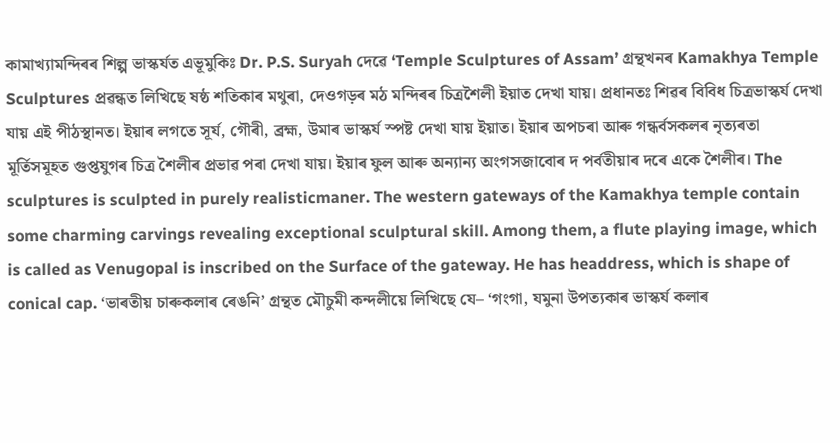কামাখ্যামন্দিৰৰ শিল্প ভাস্কৰ্যত এভূমুকিঃ Dr. P.S. Suryah দেৱে ‘Temple Sculptures of Assam’ গ্ৰন্থখনৰ Kamakhya Temple Sculptures প্ৰৱন্ধত লিখিছে ষষ্ঠ শতিকাৰ মথুৰা, দেওগড়ৰ মঠ মন্দিৰৰ চিত্ৰশৈলী ইয়াত দেখা যায়। প্ৰধানতঃ শিৱৰ বিবিধ চিত্ৰভাস্কৰ্য দেখা যায় এই পীঠস্থানত। ইয়াৰ লগতে সূৰ্য, গৌৰী, ব্ৰহ্ম, উমাৰ ভাস্কৰ্য স্পষ্ট দেখা যায় ইয়াত। ইয়াৰ অপচৰা আৰু গন্ধৰ্বসকলৰ নৃত্যৰতা মূৰ্তিসমূহত গুপ্তযুগৰ চিত্ৰ শৈলীৰ প্ৰভাৱ পৰা দেখা যায়। ইয়াৰ ফুল আৰু অন্যান্য অংগসজাবোৰ দ পৰ্বতীয়াৰ দৰে একে শৈলীৰ। The sculptures is sculpted in purely realisticmaner. The western gateways of the Kamakhya temple contain some charming carvings revealing exceptional sculptural skill. Among them, a flute playing image, which is called as Venugopal is inscribed on the Surface of the gateway. He has headdress, which is shape of conical cap. ‘ভাৰতীয় চাৰুকলাৰ ৰেঙনি’ গ্ৰন্থত মৌচুমী কন্দলীয়ে লিখিছে যে– ‘গংগা, যমুনা উপত্যকাৰ ভাস্কৰ্য কলাৰ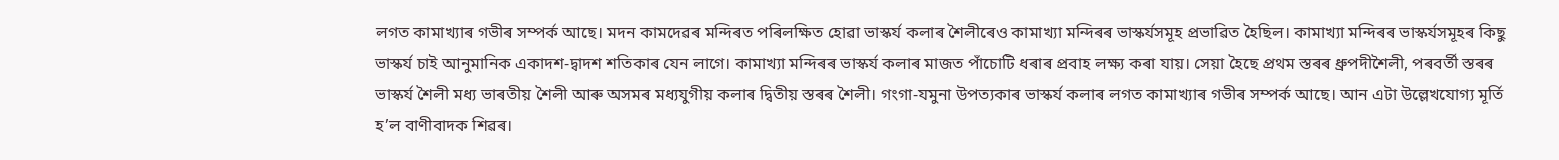লগত কামাখ্যাৰ গভীৰ সম্পৰ্ক আছে। মদন কামদেৱৰ মন্দিৰত পৰিলক্ষিত হোৱা ভাস্কৰ্য কলাৰ শৈলীৰেও কামাখ্যা মন্দিৰৰ ভাস্কৰ্যসমূহ প্ৰভাৱিত হৈছিল। কামাখ্যা মন্দিৰৰ ভাস্কৰ্যসমূহৰ কিছু ভাস্কৰ্য চাই আনুমানিক একাদশ-দ্বাদশ শতিকাৰ যেন লাগে। কামাখ্যা মন্দিৰৰ ভাস্কৰ্য কলাৰ মাজত পাঁচোটি ধৰাৰ প্ৰবাহ লক্ষ্য কৰা যায়। সেয়া হৈছে প্ৰথম স্তৰৰ ধ্ৰুপদীশৈলী, পৰবৰ্তী স্তৰৰ ভাস্কৰ্য শৈলী মধ্য ভাৰতীয় শৈলী আৰু অসমৰ মধ্যযুগীয় কলাৰ দ্বিতীয় স্তৰৰ শৈলী। গংগা-যমুনা উপত্যকাৰ ভাস্কৰ্য কলাৰ লগত কামাখ্যাৰ গভীৰ সম্পৰ্ক আছে। আন এটা উল্লেখযোগ্য মূৰ্তি হ’ল বাণীবাদক শিৱৰ।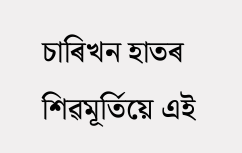চাৰিখন হাতৰ শিৱমূৰ্তিয়ে এই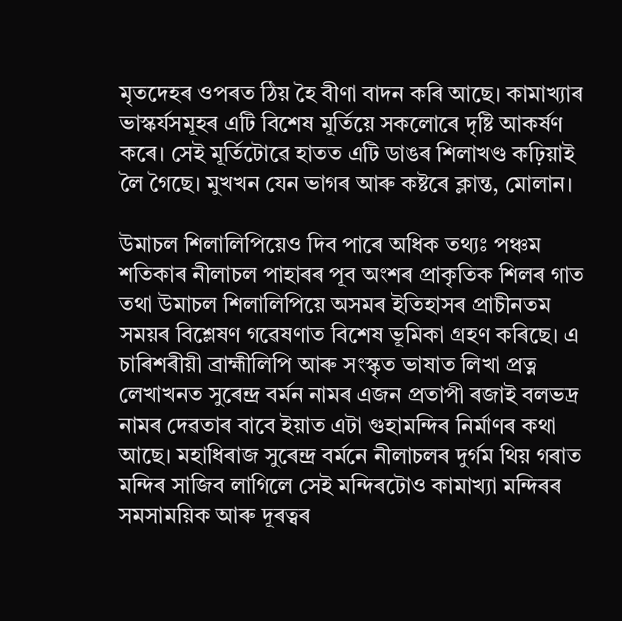মৃতদেহৰ ওপৰত ঠিয় হৈ বীণা বাদন কৰি আছে। কামাখ্যাৰ ভাস্কৰ্যসমূহৰ এটি বিশেষ মূৰ্তিয়ে সকলোৰে দৃষ্টি আকৰ্ষণ কৰে। সেই মূৰ্তিটোৱে হাতত এটি ডাঙৰ শিলাখণ্ড কঢ়িয়াই লৈ গৈছে। মুখখন যেন ভাগৰ আৰু কষ্টৰে ক্লান্ত, মোলান।

উমাচল শিলালিপিয়েও দিব পাৰে অধিক তথ্যঃ পঞ্চম শতিকাৰ নীলাচল পাহাৰৰ পূব অংশৰ প্ৰাকৃতিক শিলৰ গাত তথা উমাচল শিলালিপিয়ে অসমৰ ইতিহাসৰ প্ৰাচীনতম সময়ৰ বিশ্লেষণ গৱেষণাত বিশেষ ভূমিকা গ্ৰহণ কৰিছে। এ চাৰিশৰীয়ী ব্ৰাহ্মীলিপি আৰু সংস্কৃত ভাষাত লিখা প্ৰত্ন লেখাখনত সুৰেন্দ্ৰ বৰ্মন নামৰ এজন প্ৰতাপী ৰজাই বলভদ্ৰ নামৰ দেৱতাৰ বাবে ইয়াত এটা গুহামন্দিৰ নিৰ্মাণৰ কথা আছে। মহাধিৰাজ সুৰেন্দ্ৰ বৰ্মনে নীলাচলৰ দুৰ্গম থিয় গৰাত মন্দিৰ সাজিব লাগিলে সেই মন্দিৰটোও কামাখ্যা মন্দিৰৰ সমসাময়িক আৰু দূৰত্বৰ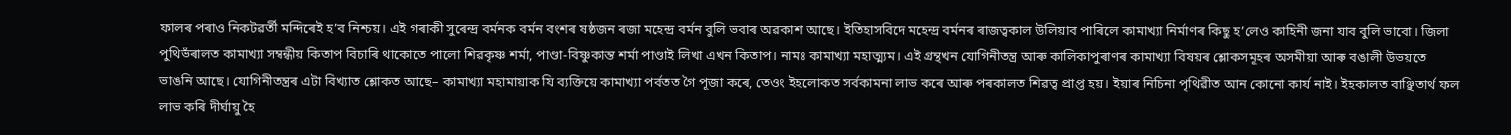ফালৰ পৰাও নিকটৱৰ্তী মন্দিৰেই হ’ব নিশ্চয়। এই গৰাকী সুৰেন্দ্ৰ বৰ্মনক বৰ্মন বংশৰ ষষ্ঠজন ৰজা মহেন্দ্ৰ বৰ্মন বুলি ভবাৰ অৱকাশ আছে। ইতিহাসবিদে মহেন্দ্ৰ বৰ্মনৰ ৰাজত্বকাল উলিয়াব পাৰিলে কামাখ্যা নিৰ্মাণৰ কিছু হ’লেও কাহিনী জনা যাব বুলি ভাবো। জিলা পুথিভঁৰালত কামাখ্যা সম্বন্ধীয় কিতাপ বিচাৰি থাকোতে পালো শিৱকৃষ্ণ শৰ্মা, পাণ্ডা-বিষ্ণুকান্ত শৰ্মা পাণ্ডাই লিখা এখন কিতাপ। নামঃ কামাখ্যা মহাত্ম্যম। এই গ্ৰন্থখন যোগিনীতন্ত্ৰ আৰু কালিকাপুৰাণৰ কামাখ্যা বিষয়ৰ শ্লোকসমূহৰ অসমীয়া আৰু বঙালী উভয়তে ভাঙনি আছে। যোগিনীতন্ত্ৰৰ এটা বিখ্যাত শ্লোকত আছে– কামাখ্যা মহামায়াক যি ব্যক্তিয়ে কামাখ্যা পৰ্বতত গৈ পূজা কৰে, তেওং ইহলোকত সৰ্বকামনা লাভ কৰে আৰু পৰকালত শিৱত্ব প্ৰাপ্ত হয়। ইয়াৰ নিচিনা পৃথিৱীত আন কোনো কাৰ্য নাই। ইহকালত বাঞ্ছিতাৰ্থ ফল লাভ কৰি দীৰ্ঘায়ু হৈ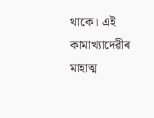থাকে। এই কামাখ্যাদেৱীৰ মাহাত্ম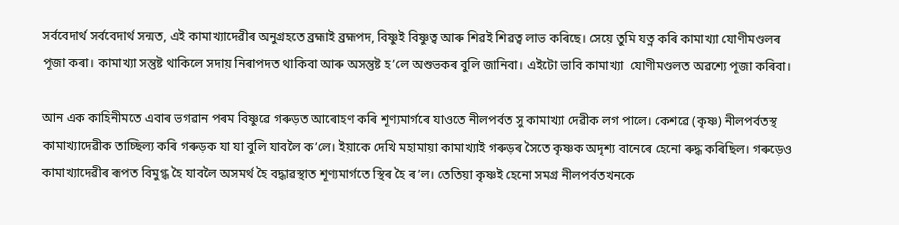সৰ্ববেদাৰ্থ সৰ্ববেদাৰ্থ সন্মত, এই কামাখ্যাদেৱীৰ অনুগ্ৰহতে ব্ৰহ্মাই ব্ৰহ্মপদ, বিষ্ণুই বিষ্ণুত্ব আৰু শিৱই শিৱত্ব লাভ কৰিছে। সেয়ে তুমি যত্ন কৰি কামাখ্যা যোণীমণ্ডলৰ পূজা কৰা। কামাখ্যা সন্তুষ্ট থাকিলে সদায় নিৰাপদত থাকিবা আৰু অসন্তুষ্ট হ’লে অশুভকৰ বুলি জানিবা। এইটো ভাবি কামাখ্যা  যোণীমণ্ডলত অৱশ্যে পূজা কৰিবা।

আন এক কাহিনীমতে এবাৰ ভগৱান পৰম বিষ্ণুৱে গৰুড়ত আৰোহণ কৰি শূণ্যমাৰ্গৰে যাওতে নীলপৰ্বত সু কামাখ্যা দেৱীক লগ পালে। কেশৱে (কৃষ্ণ) নীলপৰ্বতস্থ কামাখ্যাদেৱীক তাচ্ছিল্য কৰি গৰুড়ক যা যা বুলি যাবলৈ ক’লে। ইয়াকে দেখি মহামায়া কামাখ্যাই গৰুড়ৰ সৈতে কৃষ্ণক অদৃশ্য বানেৰে হেনো ৰুদ্ধ কৰিছিল। গৰুড়েও কামাখ্যাদেৱীৰ ৰূপত বিমুগ্ধ হৈ যাবলৈ অসমৰ্থ হৈ বদ্ধাৱস্থাত শূণ্যমাৰ্গতে স্থিৰ হৈ ৰ’ল। তেতিয়া কৃষ্ণই হেনো সমগ্ৰ নীলপৰ্বতখনকে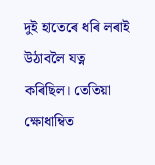দুই হাতেৰে ধৰি লৰাই উঠাবলৈ যত্ন কৰিছিল। তেতিয়া ক্ষোধাম্বিত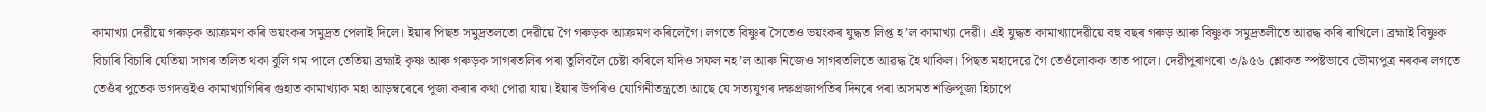কামাখ্যা দেৱীয়ে গৰুড়ক আক্ৰমণ কৰি ভয়ংকৰ সমুদ্ৰত পেলাই দিলে। ইয়াৰ পিছত সমুদ্ৰতলতো দেৱীয়ে গৈ গৰুড়ক আক্ৰমণ কৰিলেগৈ। লগতে বিষ্ণুৰ সৈতেও ভয়ংকৰ যুদ্ধত লিপ্ত হ’ল কামাখ্যা দেৱী। এই যুদ্ধত কামাখ্যাদেৱীয়ে বহু বছৰ গৰুড় আৰু বিষ্ণুক সমুদ্ৰতলীতে আৱদ্ধ কৰি ৰাখিলে। ব্ৰহ্মাই বিষ্ণুক বিচাৰি বিচাৰি যেতিয়া সাগৰ তলিত থকা বুলি গম পালে তেতিয়া ব্ৰহ্মাই কৃষ্ণ আৰু গৰুড়ক সাগৰতলিৰ পৰা তুলিবলৈ চেষ্টা কৰিলে যদিও সফল নহ’ল আৰু নিজেও সাগৰতলিতে আৱদ্ধ হৈ থাকিল। পিছত মহাদেৱে গৈ তেওঁলোকক তাত পালে। দেৱীপুৰাণৰো ৩/৯৫৬ শ্লোকত স্পষ্টভাবে ভৌম্যপুত্ৰ নৰকৰ লগতে তেওঁৰ পুতেক ভগদত্তইও কামাখ্যাগিৰিৰ গুহাত কামাখ্যাক মহা আড়ম্বৰেৰে পূজা কৰাৰ কথা পোৱা যায়। ইয়াৰ উপৰিও যোগিনীতন্ত্ৰতো আছে যে সত্যযুগৰ দক্ষপ্ৰজাপতিৰ দিনৰে পৰা অসমত শক্তিপূজা হিচাপে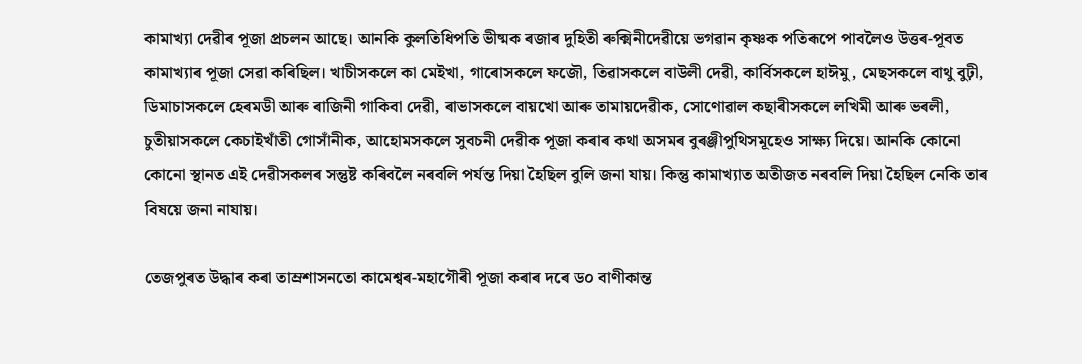কামাখ্যা দেৱীৰ পূজা প্ৰচলন আছে। আনকি কুলতিধিপতি ভীষ্মক ৰজাৰ দুহিতী ৰুক্মিনীদেৱীয়ে ভগৱান কৃষ্ণক পতিৰূপে পাবলৈও উত্তৰ-পূবত কামাখ্যাৰ পূজা সেৱা কৰিছিল। খাচীসকলে কা মেইখা, গাৰোসকলে ফজৌ, তিৱাসকলে বাউলী দেৱী, কাৰ্বিসকলে হাঈমু, মেছসকলে বাথু বুঢ়ী, ডিমাচাসকলে হেৰমডী আৰু ৰাজিনী গাকিবা দেৱী, ৰাভাসকলে বায়খো আৰু তামায়দেৱীক, সোণোৱাল কছাৰীসকলে লখিমী আৰু ভৰলী, চুতীয়াসকলে কেচাইখাঁতী গোসাঁনীক, আহোমসকলে সুবচনী দেৱীক পূজা কৰাৰ কথা অসমৰ বুৰঞ্জীপুথিসমূহেও সাক্ষ্য দিয়ে। আনকি কোনো কোনো স্থানত এই দেৱীসকলৰ সন্তুষ্ট কৰিবলৈ নৰবলি পৰ্যন্ত দিয়া হৈছিল বুলি জনা যায়। কিন্তু কামাখ্যাত অতীজত নৰবলি দিয়া হৈছিল নেকি তাৰ বিষয়ে জনা নাযায়।

তেজপুৰত উদ্ধাৰ কৰা তাম্ৰশাসনতো কামেশ্বৰ-মহাগৌৰী পূজা কৰাৰ দৰে ড০ বাণীকান্ত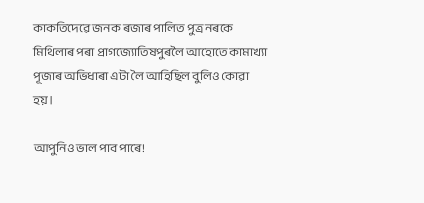কাকতিদেৱে জনক ৰজাৰ পালিত পুত্ৰ নৰকে মিথিলাৰ পৰা প্ৰাগজ্যোতিষপুৰলৈ আহোতে কামাখ্যা পূজাৰ অভিধাৰা এটা লৈ আহিছিল বুলিও কোৱা হয়।

আপুনিও ভাল পাব পাৰে!